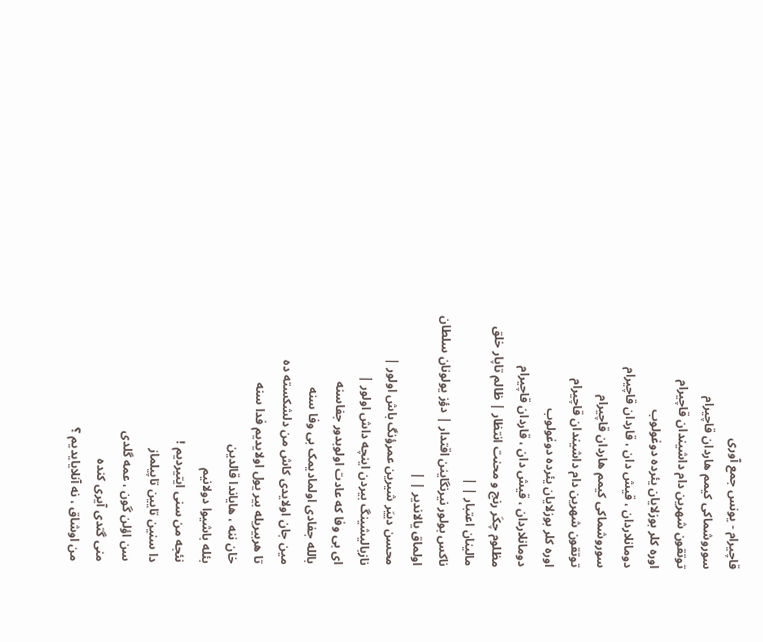قاچیرام - یونس جمع آوری
سوروشماکی کیمم هاردان قاچیرام
توتقون شهرین دام داشیندان قاچیرام
اوره کلر بوزلایان یئرده دوغولوب
دومانلاردان ، قیش دان ، قاردان قاچیرام
سوروشماکی کیمم هاردان قاچیرام
توتقون شهرین دام داشیندان قاچیرام
اوره کلر بوزلایان یئرده دوغولوب
دومانلاردان ، قیش دان ، قاردان قاچیرام
مظلوم چکَر رنج و محنت انتظار | ظالم تاپار خلق مالینان اعتبار | |
ناکس بولور نیرنگاینن اقتدار | دؤز یولونان سلطان اولماق یالاندیر | |
محسن دییَر شیرین عمرؤنگ باش اولور | نازبالیشینگ بیردن اینچه داش اولور |
ای بی وفا که عادت اولوبدور جفاسنه
بالله جفادی اولمادیمک بی وفا سنه
مین جان اولایدی کاش من دلشکسته ده
تا هربیریله بیر یول اولایدیم فدا سنه
خان ننه ، هایاندا قالدین
بئله باشیوا دولانیم
نئجه من سنی ایتیردیم !
دا سنین تایین تاپیلماز
سن اؤلن گون ، عمه گلدی
منی گتدی آیری کنده
من اوشاق ، نه آنلایایدیم ؟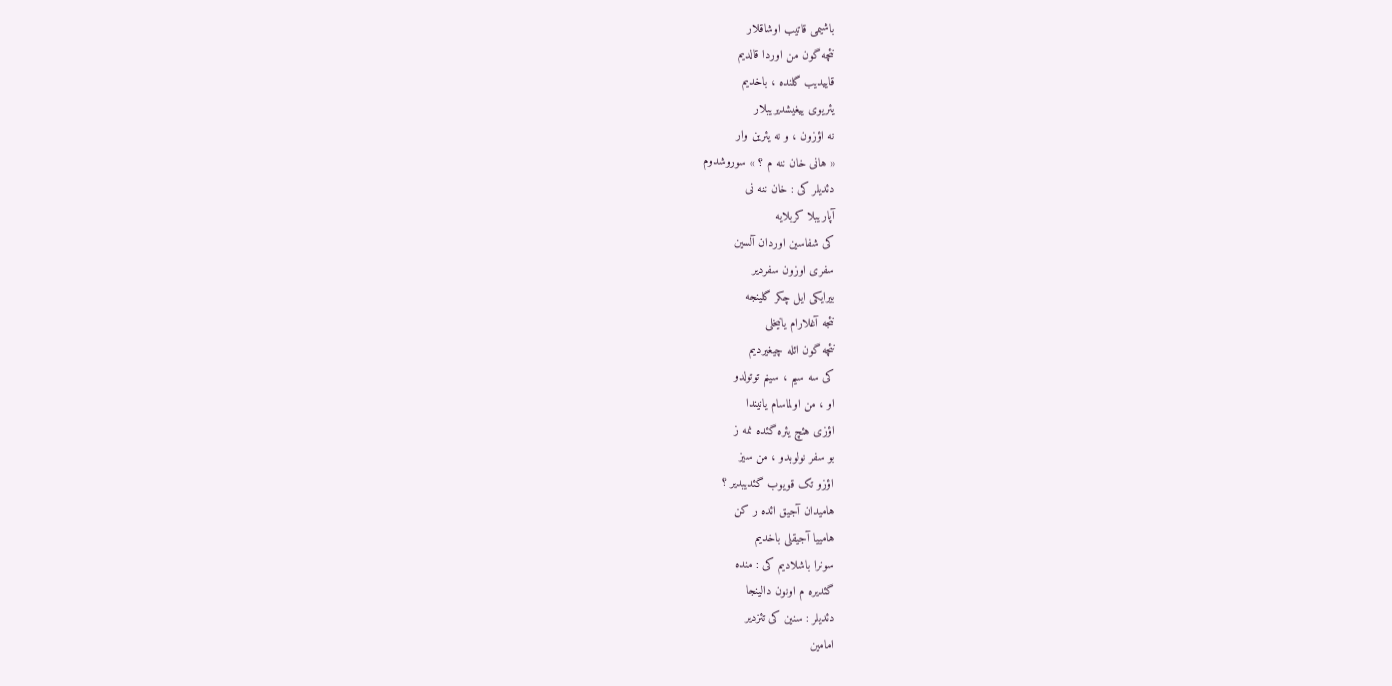باشیمی قاتیب اوشاقلار
نئچه گون من اوردا قالدیم
قاییدیب گلنده ، باخدیم
یئریوی ییغیشدیریبلار
نه اؤزون ، و نه یئرین وار
« هانی خان ننه م ؟ » سوروشدوم
دئدیلر کی : خان ننه نی
آپاریبلا کربلایه
کی شفاسین اوردان آلسین
سفری اوزون سفردیر
بیرایکی ایل چکر گلینجه
نئجه آغلارام یانیخلی
نئچه گون ائله چیغیردیم
کی سه سیم ، سینم توتولدو
او ، من اولماسام یانیندا
اؤزی هئچ یئره گئده نمه ز
بو سفر نولوبدو ، من سیز
اؤزو تک قویوب گئدیبدیر ؟
هامیدان آجیق ائده ر کن
هامییا آجیقلی باخدیم
سونرا باشلادیم کی : منده
گئدیره م اونون دالینجا
دئدیلر : سنین کی تئزدیر
امامین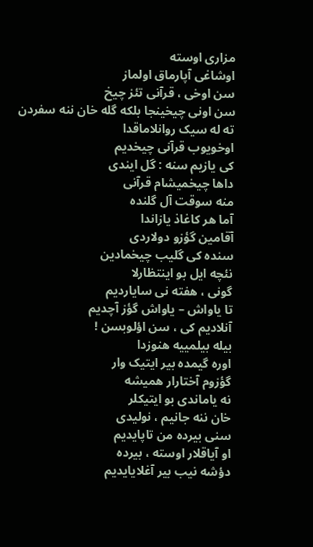مزاری اوسته
اوشاغی آپارماق اولماز
سن اوخی ، قرآنی تئز چیخ
سن اونی چیخینجا بلکه گله خان ننه سفردن
ته له سیک روانلاماقدا
اوخویوب قرآنی چیخدیم
کی یازیم سنه : گل ایندی
داها چیخمیشام قرآنی
منه سوقت آل گلنده
آما هر کاغاذ یازاندا
آقامین گؤزو دولاردی
سنده کی گلیب چیخمادین
نئچه ایل بو اینتظارلا
گونی ، هفته نی سایاردیم
تا یاواش – یاواش گؤز آچدیم
آنلادیم کی ، سن اؤلوبسن !
بیله بیلمییه هنوزدا
اوره گیمده بیر ایتیک وار
گؤزوم آختارار همیشه
نه یاماندی بو ایتیکلر
خان ننه جانیم ، نولیدی
سنی بیرده من تاپایدیم
او آیاقلار اوسته ، بیرده
دؤشه نیب بیر آغلایایدیم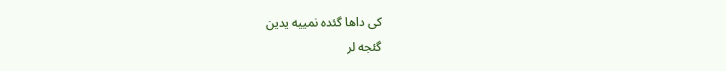کی داها گئده نمییه یدین
گئجه لر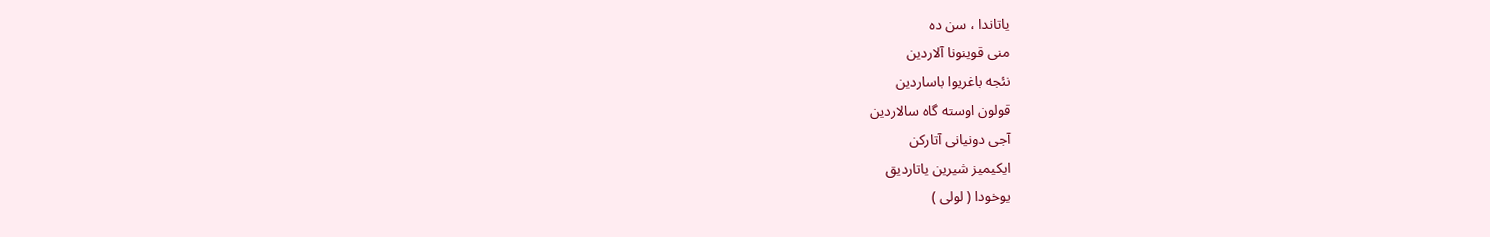یاتاندا ، سن ده
منی قوینونا آلاردین
نئجه باغریوا باساردین
قولون اوسته گاه سالاردین
آجی دونیانی آتارکن
ایکیمیز شیرین یاتاردیق
یوخودا ( لولی )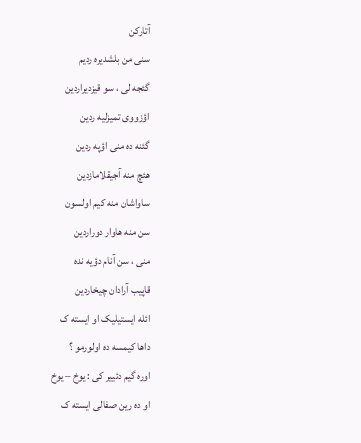آتارکن
سنی من بلشدیره ردیم
گئجه لی ، سو قیزدیراردین
اؤزووی تمیزلیه ردین
گئنه ده منی اؤپه ردین
هئچ منه آجیقلامازدین
ساواشان منه کیم اولسون
سن منه هاوار دوراردین
منی ، سن آنام دؤیه نده
قاپیب آرادان چیخاردین
ائله ایستیلیک او ایسته ک
داها کیمسه ده اولورمو ؟
اوره گیم دئییر کی : یوخ – یوخ
او ده رین صفالی ایسته ک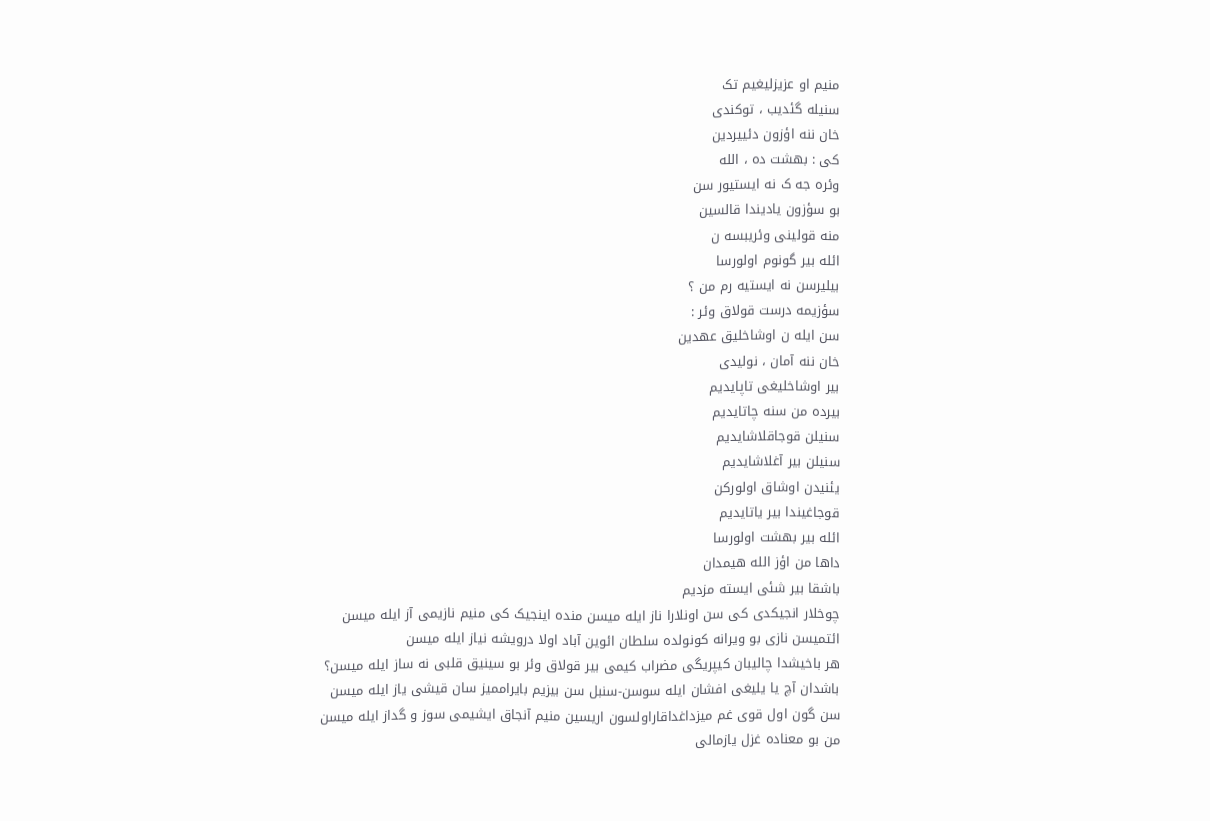منیم او عزیزلیغیم تک
سنیله گئدیب ، توکندی
خان ننه اؤزون دئییردین
کی : بهشت ده ، الله
وئره جه ک نه ایستیور سن
بو سؤزون یادیندا قالسین
منه قولینی وئریبسه ن
ائله بیر گونوم اولورسا
بیلیرسن نه ایستیه رم من ؟
سؤزیمه درست قولاق وئر :
سن ایله ن اوشاخلیق عهدین
خان ننه آمان ، نولیدی
بیر اوشاخلیغی تاپایدیم
بیرده من سنه چاتایدیم
سنیلن قوجاقلاشایدیم
سنیلن بیر آغلاشایدیم
یئنیدن اوشاق اولورکن
قوجاغیندا بیر یاتایدیم
ائله بیر بهشت اولورسا
داها من اؤز الله هیمدان
باشقا بیر شئی ایسته مزدیم
چوخلار انجیکدی کی سن اونلارا ناز ایله میسن منده اینجیک کی منیم نازیمی آز ایله میسن
ائتمیسن نازی بو ویرانه کونولده سلطان ائوین آباد اولا درویشه نیاز ایله میسن
هر باخیشدا چالیبان کیپریگی مضراب کیمی بیر قولاق وئر بو سینیق قلبی نه ساز ایله میسن؟
باشدان آچ یا یلیغی افشان ایله سوسن-سنبل سن بیزیم بایراممیز سان قیشی یاز ایله میسن
سن گون اول قوی غم میزداغداقاراولسون اریسین منیم آنجاق ایشیمی سوز و گداز ایله میسن
من بو معناده غزل یازمالی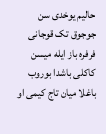حالیم یوخدی سن جوجوق تک قوجانی فرفره باز ایله میسن
کاکلی باشدا بوروب باغلا میان تاج کیمی او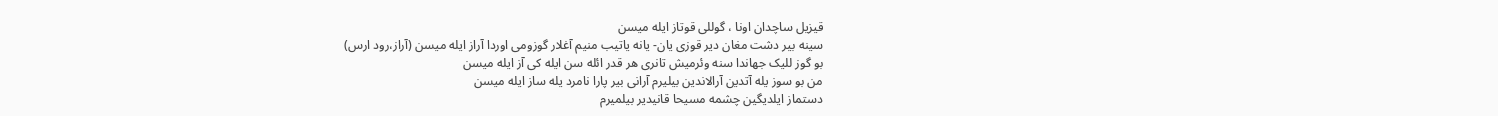قیزیل ساچدان اونا ، گوللی قوتاز ایله میسن
سینه بیر دشت مغان دیر قوزی یان- یانه یاتیب منیم آغلار گوزومی اوردا آراز ایله میسن (آراز،رود ارس)
بو گوز للیک جهاندا سنه وئرمیش تانری هر قدر ائله سن ایله کی آز ایله میسن
من بو سوز یله آتدین آرالاندین بیلیرم آرانی بیر پارا نامرد یله ساز ایله میسن
دستماز ایلدیگین چشمه مسیحا قانیدیر بیلمیرم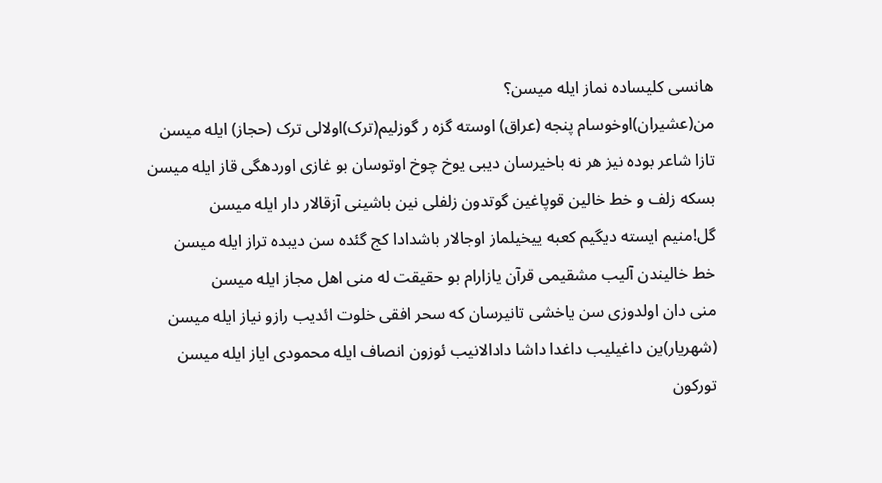هانسی کلیساده نماز ایله میسن؟
من(عشیران)اوخوسام پنجه (عراق) اوسته گزه ر گوزلیم(ترک)اولالی ترک (حجاز) ایله میسن
تازا شاعر بوده نیز هر نه باخیرسان دیبی یوخ چوخ اوتوسان بو غازی اوردهگی قاز ایله میسن
بسکه زلف و خط خالین قوپاغین گوتدون زلفلی نین باشینی آزقالار دار ایله میسن
گل!منیم ایسته دیگیم کعبه ییخیلماز اوجالار باشدادا کج گئده سن دیبده تراز ایله میسن
خط خالیندن آلیب مشقیمی قرآن یازارام بو حقیقت له منی اهل مجاز ایله میسن
منی دان اولدوزی سن یاخشی تانیرسان که سحر افقی خلوت ائدیب رازو نیاز ایله میسن
(شهریار)ین داغیلیب داغدا داشا دادالانیب ئوزون انصاف ایله محمودی ایاز ایله میسن
تورکون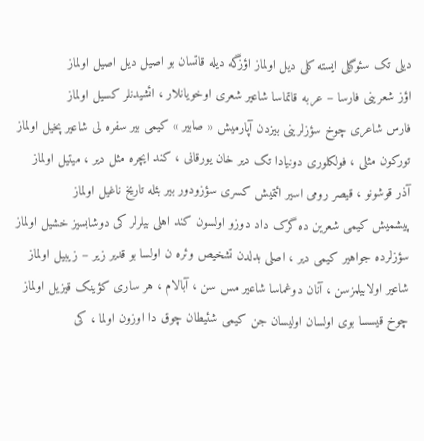دیلی تک سئوگیلی ایسته کلی دیل اولماز اؤزگه دیله قاتسان بو اصیل دیل اصیل اولماز
اؤز شعرینی فارسا – عربه قاتماسا شاعیر شعری اوخویانلار ، ائشیدنلر کسیل اولماز
فارس شاعری چوخ سؤزلرینی بیزدن آپارمیش « صابیر » کیمی بیر سفره لی شاعیر پخیل اولماز
تورکون مثلی ، فولکلوری دونیادا تک دیر خان یورقانی ، کند ایچره مثل دیر ، میتیل اولماز
آذر قوشونو ، قیصر رومی اسیر ائتمیش کسری سؤزودور بیر بئله تاریخ ناغیل اولماز
پیشمیش کیمی شعرین ده گرک داد دوزو اولسون کند اهلی بیلرلر کی دوشابسیز خشیل اولماز
سؤزلرده جواهیر کیمی دیر ، اصلی بدلدن تشخیص وئره ن اولسا بو قدیر زیر – زیبیل اولماز
شاعیر اولابیلمزسن ، آنان دوغماسا شاعیر مس سن ، آبالام ، هر ساری کؤینک قیزیل اولماز
چوخ قیسسا بوی اولسان اولیسان جن کیمی شئیطان چوق دا اوزون اولما ، کی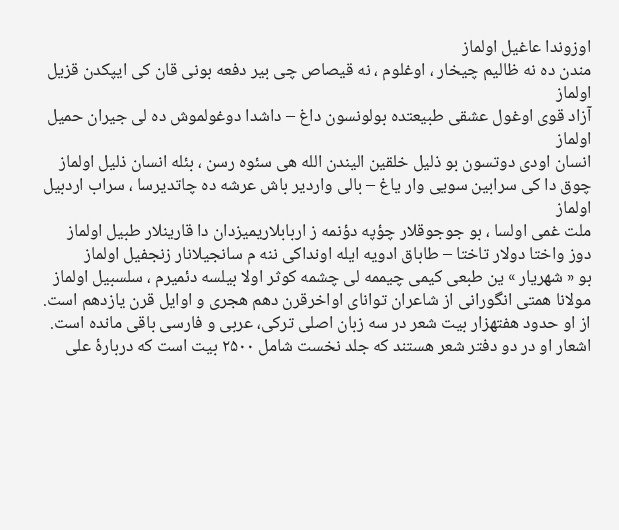اوزوندا عاغیل اولماز
مندن ده نه ظالیم چیخار ، اوغلوم ، نه قیصاص چی بیر دفعه بونی قان کی ایپکدن قزیل اولماز
آزاد قوی اوغول عشقی طبیعتده بولونسون داغ – داشدا دوغولموش ده لی جیران حمیل اولماز
انسان اودی دوتسون بو ذلیل خلقین الیندن الله هی سئوه رسن ، بئله انسان ذلیل اولماز
چوق دا کی سرابین سویی وار یاغ – بالی واردیر باش عرشه ده چاتدیرسا ، سراب اردبیل اولماز
ملت غمی اولسا ، بو جوجوقلار چؤپه دؤنمه ز اربابلاریمیزدان دا قارینلار طبیل اولماز
دوز واختا دولار تاختا – طاباق ادویه ایله اونداکی ننه م سانجیلانار زنجفیل اولماز
بو « شهریار » ین طبعی کیمی چیممه لی چشمه کوثر اولا بیلسه دئمیرم ، سلسبیل اولماز
مولانا همتی انگورانی از شاعران توانای اواخرقرن دهم هجری و اوایل قرن یازدهم است.
از او حدود هفتهزار بیت شعر در سه زبان اصلی ترکی، عربی و فارسی باقی مانده است.
اشعار او در دو دفتر شعر هستند كه جلد نخست شامل ۲۵۰۰ بیت است که دربارهٔ علی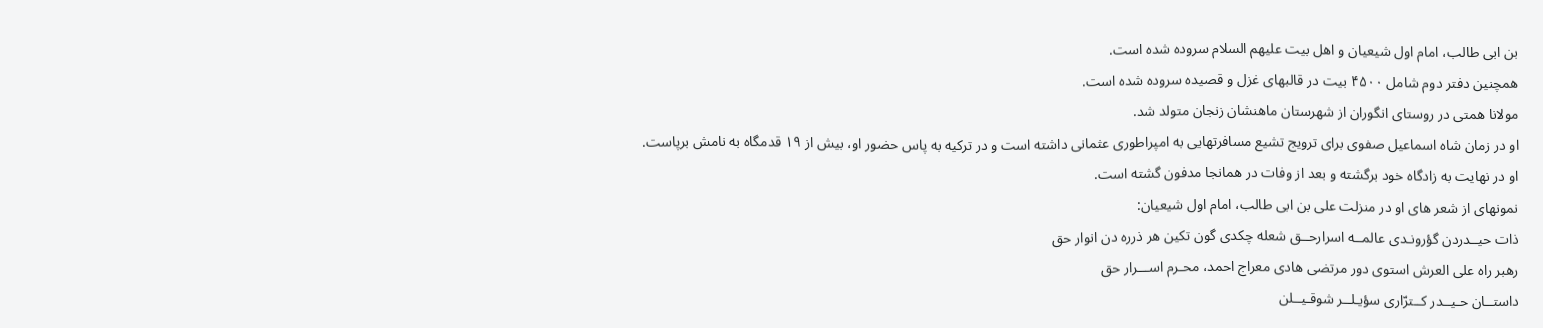بن ابی طالب، امام اول شیعیان و اهل بیت علیهم السلام سروده شده است.
همچنین دفتر دوم شامل ۴۵۰۰ بیت در قالبهای غزل و قصیده سروده شده است.
مولانا همتی در روستای انگوران از شهرستان ماهنشان زنجان متولد شد.
او در زمان شاه اسماعیل صفوی برای ترویج تشیع مسافرتهایی به امپراطوری عثمانی داشته است و در تركیه به پاس حضور او، بیش از ۱۹ قدمگاه به نامش برپاست.
او در نهایت به زادگاه خود برگشته و بعد از وفات در همانجا مدفون گشته است.
نمونهای از شعر های او در منزلت علی بن ابی طالب، امام اول شیعیان:
ذات حیــدردن گؤرونـدی عالمــه اسرارحــق شعله چكدی گون تكین هر ذرره دن انوار حق
رهبر راه علی العرش استوی دور مرتضی هادی معراج احمد، محـرم اســـرار حق
داستــان حـیــدر كــترّاری سؤیـلــر شوقـیــلن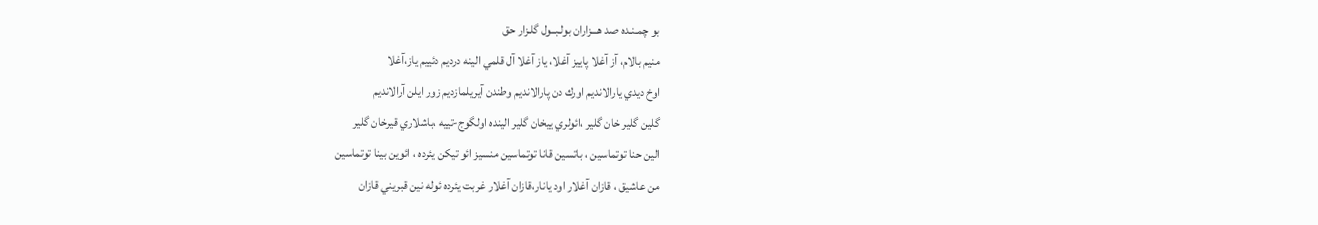بو چمـنـده صد هـــزاران بولـبــول گلـزار حق
منيم بالام، آز آغلا پاييز آغلا، ياز آغلا آل قلمي الينه درديم دئييم ياز،آغلا
اوخ ديدي يارالانديم اورك دن پارالانديم وطندن آيريلمازديم زور ايلن آرالانديم
گلين گلير خان گلير ،ائولري ييخان گلير الينده اولگوج-تييه ،باشلاري قيرخان گلير
الين حنا توتماسين ، باتسين قانا توتماسين منسيز ائو تيكن يئرده ، ائوين بينا توتماسين
من عاشيق ، قازان آغلار اود يانار،قازان آغلار غربت يئرده ئوله نين قبريني قازان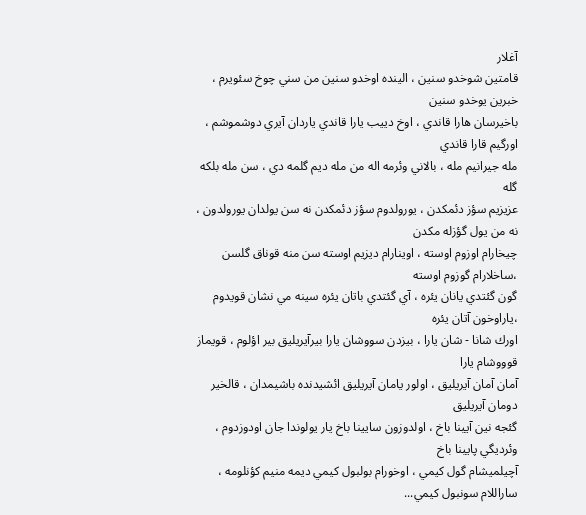آغلار
قامتين شوخدو سنين ، الينده اوخدو سنين من سني چوخ سئويرم ، خبرين يوخدو سنين
باخيرسان هارا قاندي ، اوخ دييب يارا قاندي ياردان آيري دوشموشم ، اورگيم قارا قاندي
مله جيرانيم مله ، بالاني وئرمه اله من مله ديم گلمه دي ، سن مله بلكه گله
عزيزيم سؤز دئمكدن ، يورولدوم سؤز دئمكدن نه سن يولدان يورولدون ، نه من يول گؤزله مكدن
چيخارام اوزوم اوسته ، اوينارام ديزيم اوسته سن منه قوناق گلسن ،ساخلارام گوزوم اوسته
گون گئتدي يانان يئره ، آي گئتدي باتان يئره سينه مي نشان قويدوم ،ياراوخون آتان يئره
اورك شانا - شان يارا ، بيزدن سووشان يارا بيرآيريليق بير اؤلوم ، قويماز قوووشام يارا
آمان آمان آيريليق ، اولور يامان آيريليق ائشيدنده باشيمدان ، قالخير دومان آيريليق
گئجه نين آيينا باخ ، اولدوزون سايينا باخ يار يولوندا جان اودوزدوم ، وئرديگي پايينا باخ
آچيلميشام گول كيمي ، اوخورام بولبول كيمي ديمه منيم كؤنلومه ، ساراللام سونبول كيمي...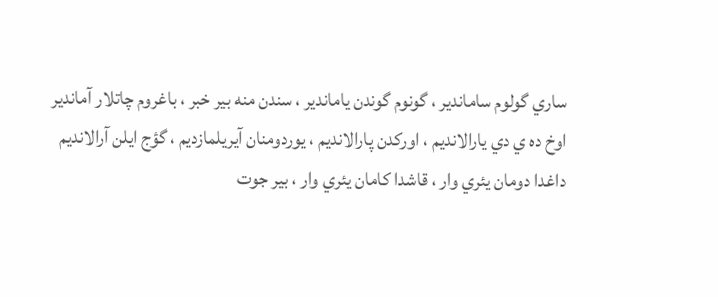ساري گولوم ساماندير ، گونوم گوندن ياماندير ، سندن منه بير خبر ، باغروم چاتلار آماندير
اوخ ده ي دي يارالانديم ، اوركدن پارالانديم ، يوردومنان آيريلمازديم ، گؤج ايلن آرالانديم
داغدا دومان يئري وار ، قاشدا كامان يئري وار ، بير جوت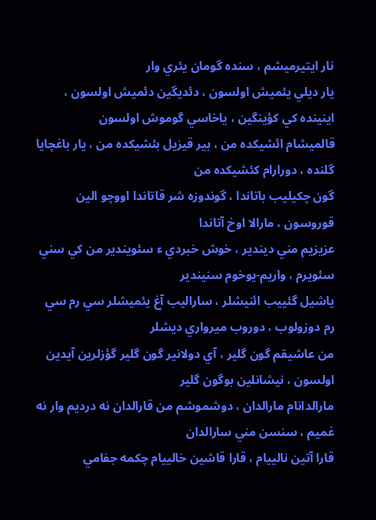نار ايتيرميشم ، سنده گومان يئري وار
يار ديلي يئميش اولسون ، دئديگين دئميش اولسون ، اينينده كي كؤينگين ، ياخاسي گوموش اولسون
قالميشام ائشيكده من ، بير قيزيل بئشيكده من ، يار باغچايا گلنده ، دورارام كئشيكده من
گون چكيليب باتاندا ، گوندوزه شر قاتاندا اووچو الين قوروسون ، مارالا اوخ آتاندا
عزيزيم مني ديندير ، خوش خبردي ء سئويندير من كي سني سئويرم ، واريم-يوخوم سنيندير
ياشيل گئييب ائنيشلر ، ساراليب آغ يئميشلر سي رم سي رم دوزولوب ، دوروب ميرواري ديشلر
من عاشيقم گون گلير ، آي دولانير گون گلير گؤزلرين آيدين اولسون ، نيشانلين بوگون گلير
مارالدانام مارالدان ، دوشموشم من قارالدان نه درديم وار نه غميم ، سنسن مني سارالدان
قارا آتين نالييام ، قارا قاشين خالييام چكمه جفامي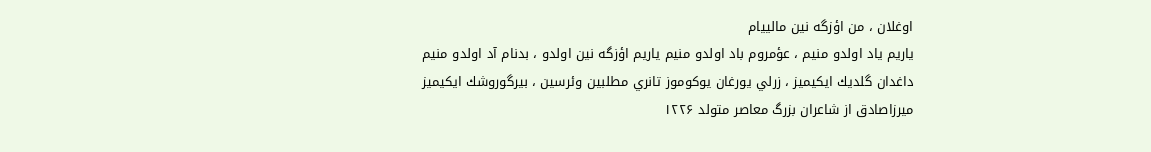اوغلان ، من اؤزگه نين مالييام
ياريم ياد اولدو منيم ، عؤمروم باد اولدو منيم ياريم اؤزگه نين اولدو ، بدنام آد اولدو منيم
داغدان گلديك ايكيميز ، زرلي يورغان يوكوموز تانري مطلبين وئرسين ، بيرگوروشك ايكيميز
میرزاصادق از شاعران بزرگ معاصر متولد ۱۲۲۶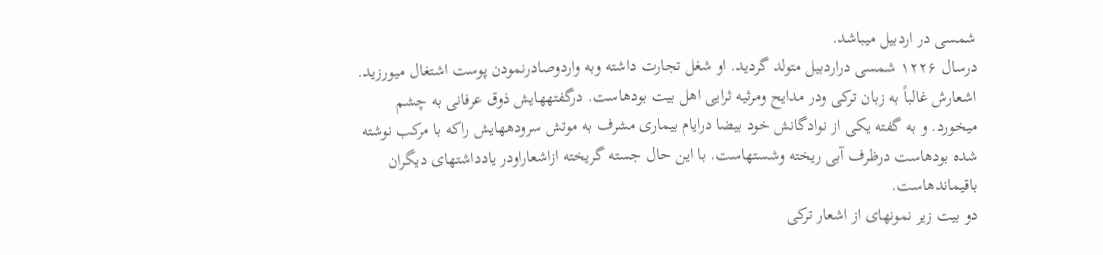شمسی در اردبیل میباشد.
درسال ۱۲۲۶ شمسی دراردبیل متولد گردید. او شغل تجارت داشته وبه واردوصادرنمودن پوست اشتغال میورزید.
اشعارش غالباً به زبان ترکی ودر مدایح ومرثیه ثرایی اهل بیت بودهاست. درگفتههایش ذوق عرفانی به چشم میخورد. و به گفته یکی از نوادگانش خود بیضا درایام بیماری مشرف به موتش سرودههایش راکه با مرکب نوشته شده بودهاست درظرف آبی ریخته وشستهاست. با این حال جسته گریخته ازاشعاراودر یادداشتهای دیگران باقیماندهاست.
دو بیت زیر نمونهای از اشعار ترکی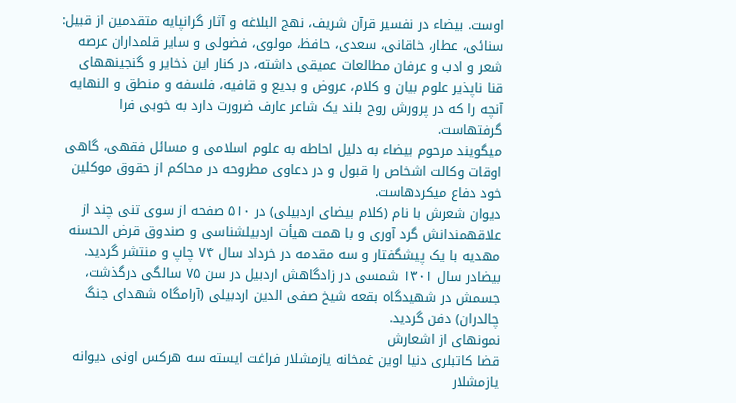اوست. بیضاء در نفسیر قرآن شریف، نهج البلاغه و آثار گرانپایه متقدمین از قبیل: سنائی، عطار، خاقانی، سعدی، حافظ، مولوی، فضولی و سایر قلمداران عرصه شعر و ادب و عرفان مطالعات عمیقی داشته، در کنار این ذخایر و گنجینههای قنا ناپذیر علوم بیان و کلام، عروض و بدیع و قافیه، فلسفه و منطق و النهایه آنچه را که در پرورش روح بلند یک شاعر عارف ضرورت دارد به خوبی فرا گرفتهاست.
میگویند مرحوم بیضاء به دلیل احاطه به علوم اسلامی و مسائل فقهی، گاهی اوقات وکالت اشخاص را قبول و در دعاوی مطروحه در محاکم از حقوق موکلین خود دفاع میکردهاست.
دیوان شعرش با نام (کلام بیضای اردبیلی) در ۵۱۰ صفحه از سوی تنی چند از علاقهمندانش گرد آوری و با همت هیأت اردبیلشناسی و صندوق قرض الحسنه مهدیه با یک پیشگفتار و سه مقدمه در خرداد سال ۷۴ چاپ و منتشر گردید.
بیضادر سال ۱۳۰۱ شمسی در زادگاهش اردبیل در سن ۷۵ سالگی درگذشت، جسمش در شهیدگاه بقعه شیخ صفی الدین اردبیلی (آرامگاه شهدای جنگ چالدران) دفن گردید.
نمونهای از اشعارش
قضا کاتبلری دنیا اوین غمخانه یازمشلار فراغت ایسته سه هرکس اونی دیوانه یازمشلار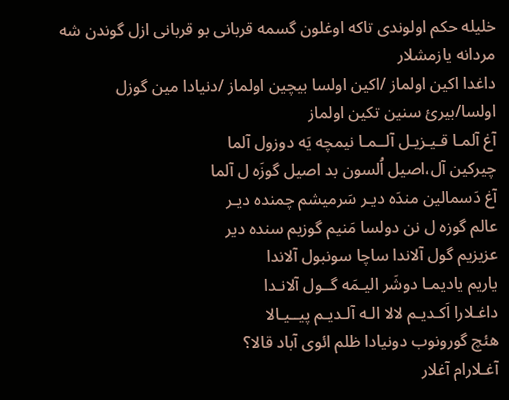خلیله حکم اولوندی تاکه اوغلون گسمه قربانی بو قربانی ازل گوندن شه مردانه یازمشلار
داغدا اكين اولماز /اكين اولسا بيچين اولماز /دنيادا مين گوزل اولسا/بيرئ سنين تكين اولماز
آغ آلمـا قـیـزیـل آلــمـا نیمچه یَه دوزول آلما
چیرکین آل،اصیل اُلسون بد اصیل گوزَه ل آلما
آغ دَسمالین مندَه دیـر سَرمیشم چمنده دیـر
عالم گوزه ل نن دولسا مَنیم گوزیم سنده دیر
عزیزیم گول آلاندا ساچا سونبول آلاندا
یاریم یادیمـا دوشَر الیـمَه گــول آلانـدا
داغـلارا اَکـدیـم لالا الـه آلـدیـم پیــیـالا
هئچ گورونوب دونیادا ظلم ائوی آباد قالا؟
آغـلارام آغلار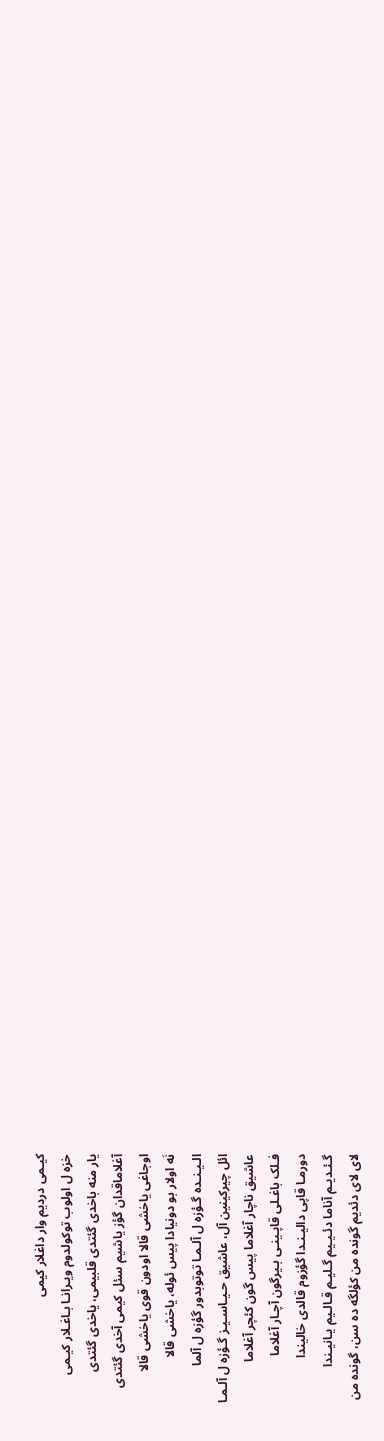کیـمی دردیم وار داغلار کیمی
خزه ل اولوب توکولدوم ویـرانـا بـاغـلار کیـمی
یار منه باخدی گئتدی قلبیمی، یاخدی گئتدی
آغلاماقدان گؤز یاشیم سئل کیمی آخدی گئتدی
اوجاغی یاخشی قالا اودون قوی یاخشی قالا
نَه اولار بو دونیادا پیس ئوله، یاخشی قالا
الـیـنـده گـؤزه ل آلـمـا توتوبدور گؤزه ل آلما
ائل چیرکینین آل، عاشیق حـیـاسـیـز گـؤزه ل آلـمـا
عاشیق ناچار آغلاما پیس گون کئچر آغلاما
فـلک باغـلی قاپـینـی بـیرگون آچـار آغلاما
دورمـا قاپی دالیـنـدا گؤزوم قالدی خالیندا
گـئـدیـم آناما دئـیـیم گـلیـم قـالـیم یـانیـندا
لای لای دئدیم گونده من کؤلگه ده سن، گونده من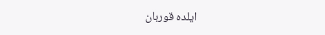ایلده قوربان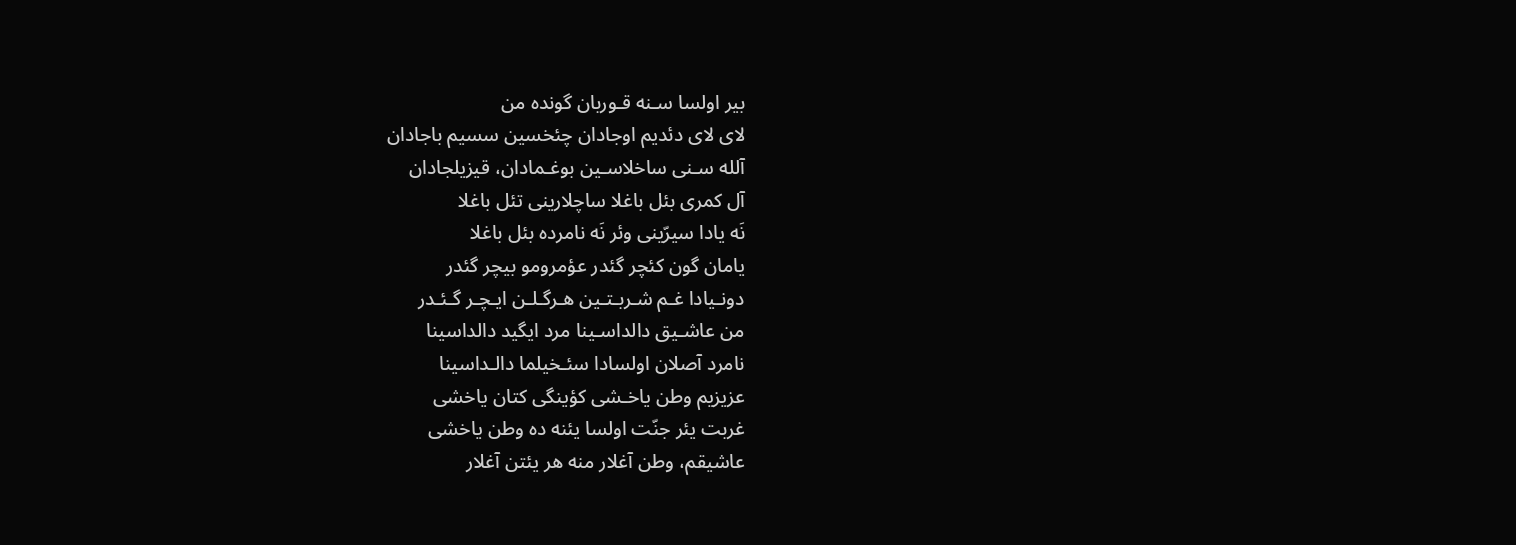بیر اولسا سـنه قـوربان گونده من
لای لای دئدیم اوجادان چئخسین سسیم باجادان
آلله سـنی ساخلاسـین بوغـمادان، قیزیلجادان
آل کمری بئل باغلا ساچلارینی تئل باغلا
نَه یادا سیرّینی وئر نَه نامرده بئل باغلا
یامان گون کئچر گئدر عؤمرومو بیچر گئدر
دونـیادا غـم شـربـتـین هـرگـلـن ایـچـر گـئـدر
من عاشـیق دالداسـینا مرد ایگید دالداسینا
نامرد آصلان اولسادا سئـخیلما دالـداسینا
عزیزیم وطن یاخـشی کؤینگی کتان یاخشی
غربت یئر جنّت اولسا یئنه ده وطن یاخشی
عاشیقم، وطن آغلار منه هر یئتن آغلار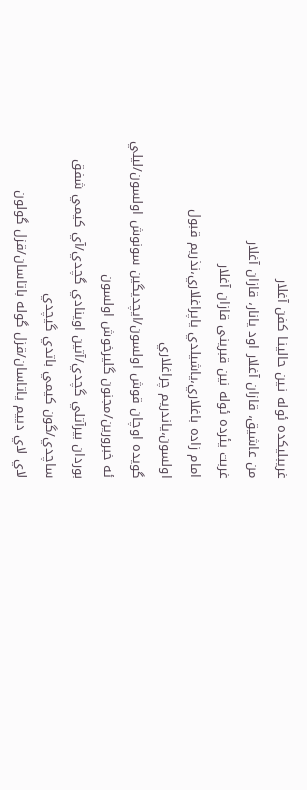غریبلیکده ئوله نـین حالینـا کفن آغلار
من عاشیق، قازان آغلار اود یانار، قازان آغلار
غربت یئرده ئوله نین قبرینی قازان آغلار
امام زاده باغلاري،ياشيلدي ياپراغلاري،نذريم قبول اولسون،ياندريم چراغلاري
گويده اوچان قوش اولسون/ايچديگين سونوش اولسون/ليلي ئه خبرورين/مجنون گليرخوش اولسون
بوردان بيرآتلي گچدي/آتين اوينادي گچدي/آي كيمي شفق ساچدي/گون كيمي باتدي گيچدي
لاي لاي دييم ياتاسان/قزل گوله باتاسان/قزل گولون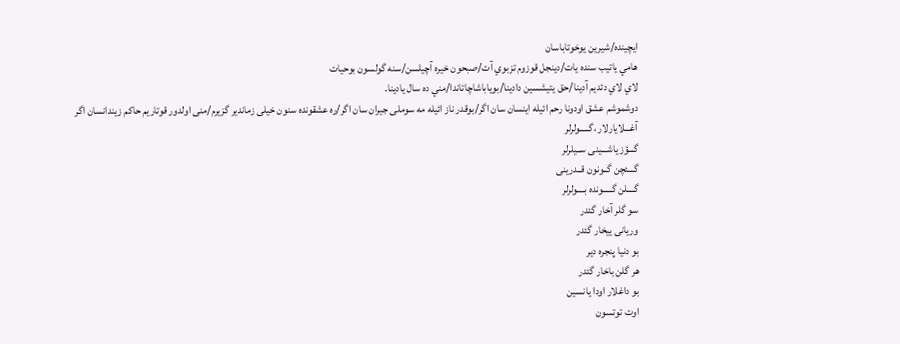ايچينده/شيرين يوخوتاباسان
هامي ياتيب سنده يات/دينجل قوزوم تزبوي آت/صبحون خيره آچيلسن/سنه گولسون بوحيات
لاي لاي دئديم آدينا/حق يتيشسين دادينا/بوياباشاچاتاندا/مني ده سال يادينا.
دوشموشم عشق اودونا رحم ائیله اینسان سان اگر/بوقدر ناز ائیله مه سوملی جیران سان اگر/ره عشقونده سنون خیلی زماندیر گزیرم/منی اولدور قوتاریم حاکم زیندانسان اگر
آغـــلایارلار ،گـــــولرلر
گـــؤز یاشـــینی ســیلرلر
گـــئچن گــونون قــدرینی
گــــلن گـــــونده بــــولرلر
سو گلر آخار گئدر
وریانی ییخار گئدر
بو دنیا پنجره دیر
هر گلن باخار گئدر
بو داغلار اودا یانسین
اوت توتسون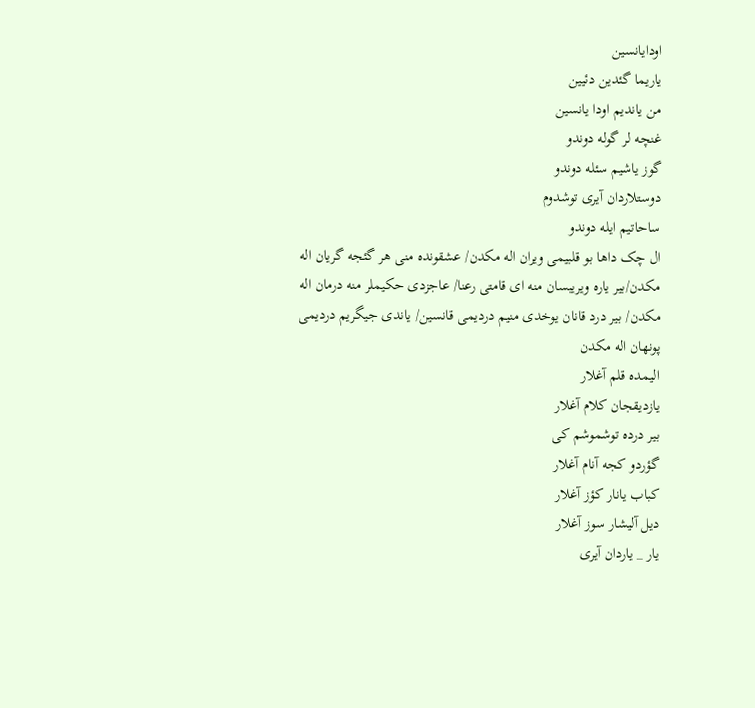اودایانسین
یاریما گئدین دئیین
من یاندیم اودا یانسین
غنچه لر گوله دوندو
گوز یاشیم سئله دوندو
دوستلاردان آیری توشدوم
ساحاتیم ایله دوندو
ال چک داها بو قلبیمی ویران اله مکدن/ عشقونده منی هر گئجه گریان اله مکدن/بیر یاره ویریبسان منه ای قامتی رعنا/ عاجزدی حکیملر منه درمان اله مکدن/ بیر درد قانان یوخدی منیم دردیمی قانسین/ یاندی جیگریم دردیمی پونهان اله مکدن
الیمده قلم آغلار
یازدیقجان کلام آغلار
بیر درده توشموشم کی
گؤردو کجه آنام آغلار
کباب یانار کؤز آغلار
دیل آلیشار سوز آغلار
یار _ یاردان آیری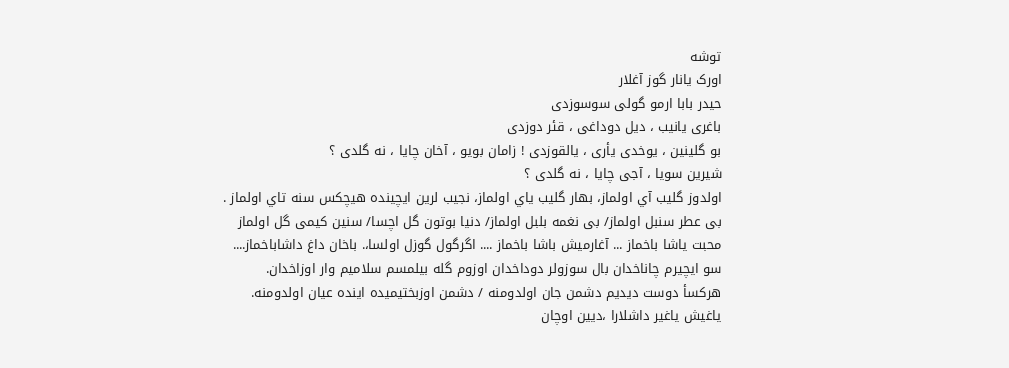توشه
اورک یانار گوز آغلار
حیدر بابا ارمو گولی سوسوزدی
باغری یانیب ، دیل دوداغی ، قئر دوزدی
بو گلینین ، یوخدی یأری ، یالقوزدی ! زامان بویو ، آخان چایا ، نه گلدی ؟
شیرین سویا ، آجی چایا ، نه گلدی ؟
اولدوز گليب آي اولماز، بهار گليب ياي اولماز، نجيب لرين ايچينده هيچكس سنه تاي اولماز .
بی عطر سنبل اولماز/ بی نغمه بلبل اولماز/ دنیا بوتون گل اچسا/ سنین کیمی گل اولماز
محبت ياشا باخماز ... آغارميش باشا باخماز .... اگرگول گوزل اولسا،. باخان داغ داشاباخماز....
سو ايچيرم چاناخدان بال سوزولر دوداخدان اوزوم گله بيلمسم سلاميم وار اوزاخدان.
هرکسأ دوست دیدیم دشمن جان اولدومنه / دشمن اوزبختیمیده اینده عیان اولدومنه.
ياغيش ياغير داشلارا ،ديين اوچان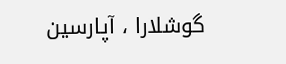گوشلارا ، آپارسين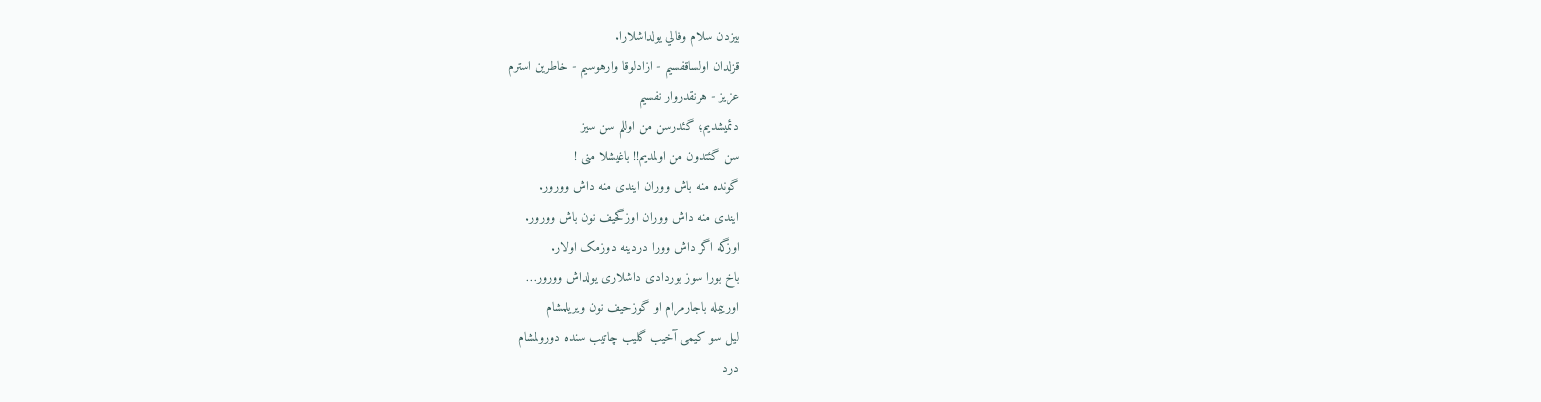بيزدن سلام وفالي يولداشلارا.
قزلدان اولساقفسيم - ازادلوقا وارهوسيم - خاطرين استرم
عزيز - هرنقدروار نفسيم
دئمیشدیم؛ گئدرسن من اوللم سن سیز
سن گئتدون من اولمدیم!! باغیشلا منی !
گونده منه باش ووران ایندی منه داش وورور.
ایندی منه داش ووران اوزگحیف نون باش وورور.
اوزگه اگر داش وورا دردینه دوزمک اولار.
باخ بورا سوز بوردادی داشلاری یولداش وورور…
اورییمله باجارمرام او گوزحیف نون ویریلمشام
لیل سو کیمی آخیب گلیب چاتیب سنده دورولمشام
درد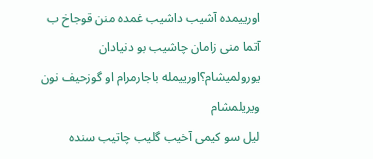اورییمده آشیب داشیب غمده منن قوجاخ ب
آتما منی زامان چاشیب بو دنیادان یورولمیشام؟اورییمله باجارمرام او گوزحیف نون ویریلمشام
لیل سو کیمی آخیب گلیب چاتیب سنده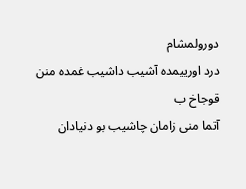دورولمشام
درد اورییمده آشیب داشیب غمده منن قوجاخ ب
آتما منی زامان چاشیب بو دنیادان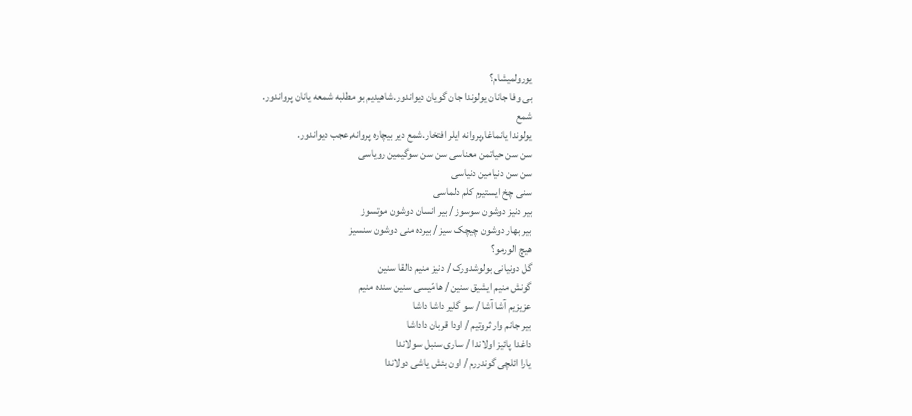یورولمیشام؟
بی وفا جانان یولوندا جان گویان دیواندور.شاهیدیم بو مطلبه شمعه یانان پرواندور.
شمع
یولوندا یانماغا,پروانه ایلر افتخار.شمع دیر بیچاره پروانه,عجب دیواندور.
سن سن حیاتمن معناسی سن سن سوگیمین رویاسی
سن سن دنیامین دنیاسی
سنی چخ ایستیرم کلم دلماسی
بیر دنیز دوشون سوسوز / بیر انسان دوشون موتسوز
بیر بهار دوشون چیچک سیز / بیرده منی دوشون سنسیز
هیچ الورمو؟
گل دونیانی بولوشدورک / دنیز منیم دالقا سنین
گونش منیم ایشیق سنین / هامّیسی سنین سنده منیم
عزیزیم آشا آشا / سو گلیر داشا داشا
بیر جانم وار ثروتیم / اودا قربان داداشا
داغدا پائیز اولاندا / ساری سنبل سولاندا
یارا ائلچی گوندررم / اون بئش یاشی دولاندا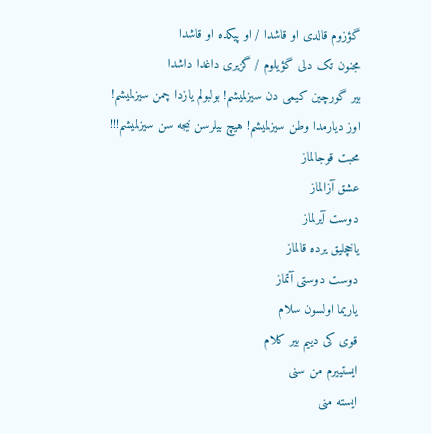گؤزوم قالدی او قاشدا / او پیکده او قاشدا
مجنون تک دلی گؤیلوم / گزیری داغدا داشدا
بیر گورچین کیمی دن سیزلمیشم! بولبولم یازدا چمن سیزلمیشم!
اوز دیارمدا وطن سیزلمیشم! هیچ بیلرسن نیجه سن سیزلمیشم!!!
محبت قوجالماز
عشق آزالماز
دوست آیرلماز
یاخچلیق یرده قالماز
دوست دوستی آتماز
یاریما اولسون سلام
قوی کی دییم بیر کلام
ایستییرم من سنی
ایسته منی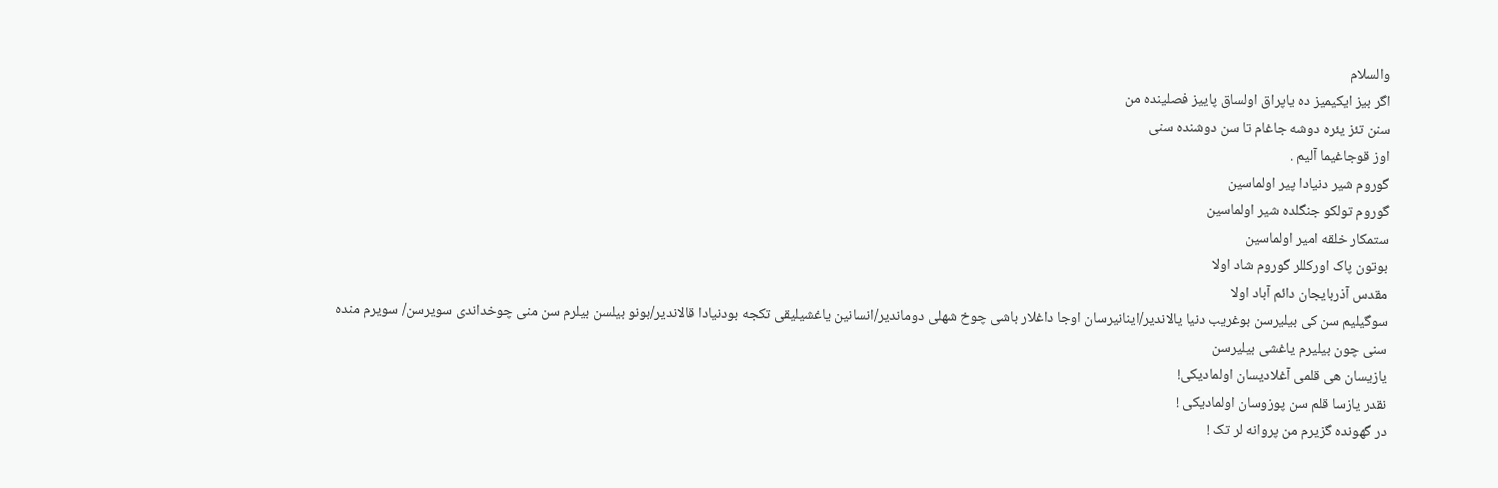والسلام
اگر بیز ایکیمیز ده یاپراق اولساق پاییز فصلینده من
سنن تئز یئره دوشه جاغام تا سن دوشنده سنی
اوز قوجاغیما آلیم .
گوروم شیر دنیادا پیر اولماسین
گوروم تولکو جنگلده شیر اولماسین
ستمکار خلقه امیر اولماسین
بوتون پاک اورکللر گوروم شاد اولا
مقدس آذربایجان دائم آباد اولا
سوگیلیم سن کی بیلیرسن بوغریب دنیا یالاندیر/اینانیرسان اوجا داغلار باشی چوخ شهلی دوماندیر/انسانین یاغشیلیقی تکجه بودنیادا قالاندیر/بونو بیلسن بیلرم سن منی چوخداندی سویرسن/ سویرم منده سنی چون بیلیرم یاغشی بیلیرسن
یازیسان هی قلمی آغلادیسان اولمادیکی!
نقدر یازسا قلم سن پوزوسان اولمادیکی !
در گهونده گزیرم من پروانه لر تک !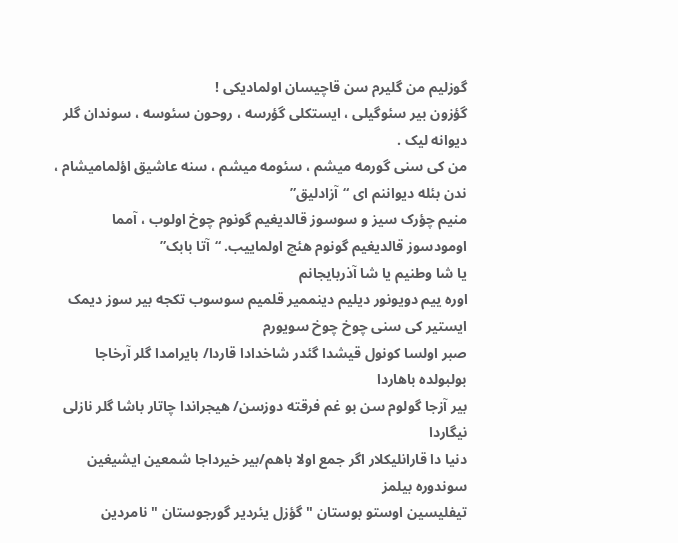گوزلیم من گلیرم سن قاچیسان اولمادیکی !
گؤزون بیر سئوگیلی ، ایستکلی گؤرسه ، روحون سئوسه ، سوندان گلر دیوانه لیک .
من کی سنی گورمه میشم ، سئومه میشم ، سنه عاشیق اؤلمامیشام ، ندن بئله دیواننم ای “آزادلیق”
منیم چؤرک سیز و سوسوز قالدیغیم گونوم چوخ اولوب ، آمما اومودسوز قالدیغیم گونوم هئچ اولماییب. “آتا بابک”
یا شا وطنیم یا شا آذربایجانم
اوره ییم دویونور دیلیم دینممیر قلمیم سوسوب تکجه بیر سوز دیمک ایستیر کی سنی چوخ چوخ سویورم
صبر اولسا کونول قیشدا گئدر شاخدادا قاردا/ بایرامدا گلر آرخاجا بولبولده باهاردا
بیر آزجا گولوم سن بو غم فرقته دوزسن/ هیجراندا چاتار باشا گلر نازلی نیگاردا
دنیا دا قارانلیکلار اگر جمع اولا باهم/بیر خیرداجا شمعین ایشیغین سوندوره بیلمز
تيفليسين اوستو بوستان " گؤزل يئردير گورجوستان " نامردين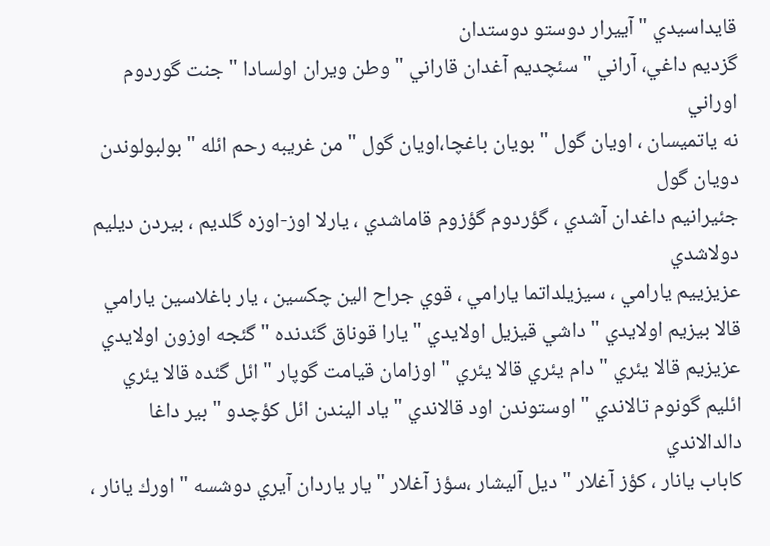قايداسيدي " آييرار دوستو دوستدان
گزديم داغي، آراني " سئچديم آغدان قاراني " وطن ويران اولسادا " جنت گوردوم اوراني
نه ياتميسان ، اويان گول " بويان باغچا،اويان گول " من غريبه رحم ائله " بولبولوندن دويان گول
جئيرانيم داغدان آشدي ، گؤردوم گؤزوم قاماشدي ، يارلا اوز-اوزه گلديم ، بيردن ديليم دولاشدي
عزيزييم يارامي ، سيزيلداتما يارامي ، قوي جراح الين چكسين ، يار باغلاسين يارامي
قالا بيزيم اولايدي " داشي قيزيل اولايدي " يارا قوناق گئدنده " گئجه اوزون اولايدي
عزيزيم قالا يئري " دام يئري قالا يئري " اوزامان قيامت گوپار " ائل گئده قالا يئري
ائليم گونوم تالاندي " اوستوندن اود قالاندي " ياد اليندن ائل كؤچدو " بير داغا دالدالاندي
كاباب يانار ، كؤز آغلار " ديل آليشار ،سؤز آغلار " يار ياردان آيري دوشسه " اورك يانار ،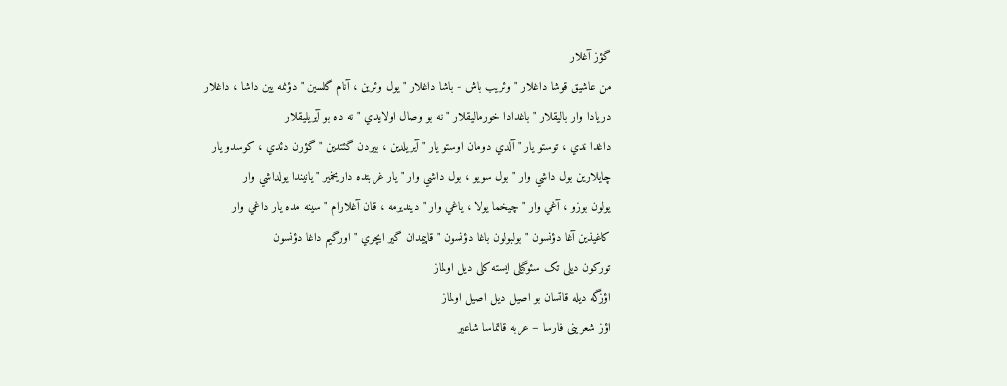گؤز آغلار
من عاشيق قوشا داغلار " وئريب باش - باشا داغلار " يول وئرين ، آنام گلسين " دؤنمه يين داشا ، داغلار
دريادا وار باليقلار " باغدادا خورماليقلار " نه بو وصال اولايدي " نه ده بو آيريليقلار
داغدا ندي ، توستو يار " آلدي دومان اوستو يار " آيريلدين ، بيردن گئتدين " گؤرن دئدي ، كوسدو يار
چايلارين بول داشي وار " بول سويو ، بول داشي وار " يار غربتده داريخمير " يانيندا يولداشي وار
یولون بوزو ، آغي وار " چيخما يولا ، ياغي وار " دينديرمه ، قان آغلارام " سينه مده يار داغي وار
كاغيذين آغا دؤنسون " بولبولون باغا دؤنسون " قاپيمدان گير ايچري " اورگيم داغا دؤنسون
تورکون دیلی تک سئوگیلی ایسته کلی دیل اولماز
اؤزگه دیله قاتسان بو اصیل دیل اصیل اولماز
اؤز شعرینی فارسا – عربه قاتماسا شاعیر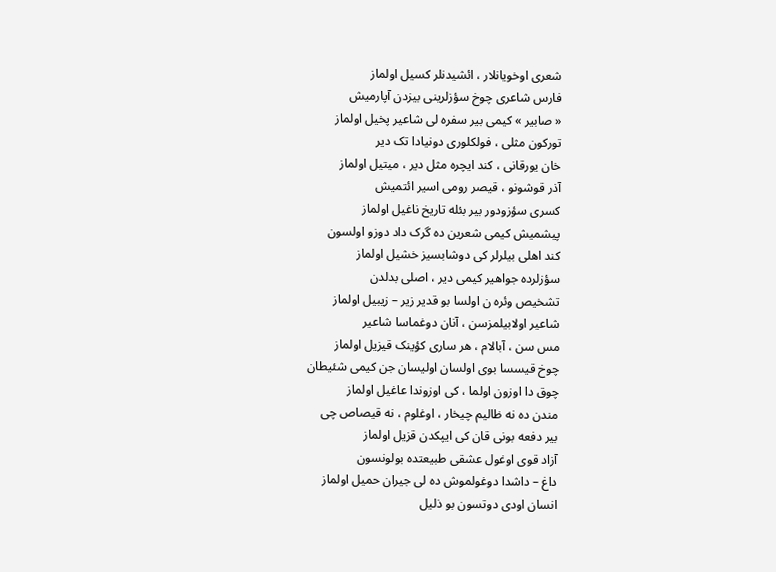شعری اوخویانلار ، ائشیدنلر کسیل اولماز
فارس شاعری چوخ سؤزلرینی بیزدن آپارمیش
« صابیر » کیمی بیر سفره لی شاعیر پخیل اولماز
تورکون مثلی ، فولکلوری دونیادا تک دیر
خان یورقانی ، کند ایچره مثل دیر ، میتیل اولماز
آذر قوشونو ، قیصر رومی اسیر ائتمیش
کسری سؤزودور بیر بئله تاریخ ناغیل اولماز
پیشمیش کیمی شعرین ده گرک داد دوزو اولسون
کند اهلی بیلرلر کی دوشابسیز خشیل اولماز
سؤزلرده جواهیر کیمی دیر ، اصلی بدلدن
تشخیص وئره ن اولسا بو قدیر زیر – زیبیل اولماز
شاعیر اولابیلمزسن ، آنان دوغماسا شاعیر
مس سن ، آبالام ، هر ساری کؤینک قیزیل اولماز
چوخ قیسسا بوی اولسان اولیسان جن کیمی شئیطان
چوق دا اوزون اولما ، کی اوزوندا عاغیل اولماز
مندن ده نه ظالیم چیخار ، اوغلوم ، نه قیصاص چی
بیر دفعه بونی قان کی ایپکدن قزیل اولماز
آزاد قوی اوغول عشقی طبیعتده بولونسون
داغ – داشدا دوغولموش ده لی جیران حمیل اولماز
انسان اودی دوتسون بو ذلیل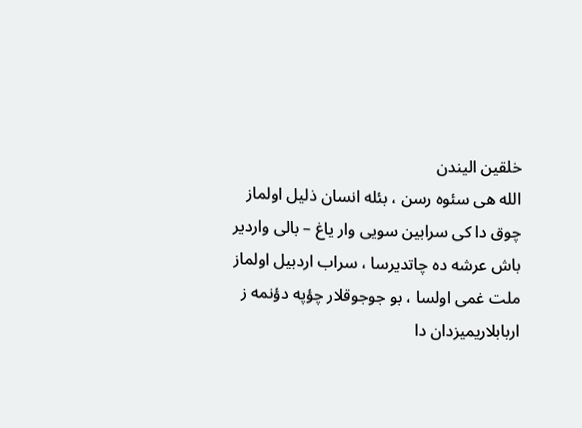خلقین الیندن
الله هی سئوه رسن ، بئله انسان ذلیل اولماز
چوق دا کی سرابین سویی وار یاغ – بالی واردیر
باش عرشه ده چاتدیرسا ، سراب اردبیل اولماز
ملت غمی اولسا ، بو جوجوقلار چؤپه دؤنمه ز
اربابلاریمیزدان دا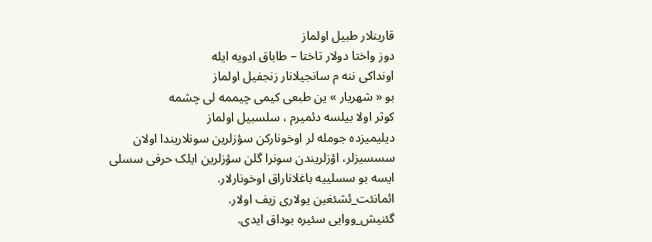قارینلار طبیل اولماز
دوز واختا دولار تاختا – طاباق ادویه ایله
اونداکی ننه م سانجیلانار زنجفیل اولماز
بو « شهریار » ین طبعی کیمی چیممه لی چشمه
کوثر اولا بیلسه دئمیرم ، سلسبیل اولماز
دیلیمیزده جومله لر اوخونارکن سؤزلرین سونلاریندا اولان سسسیزلر، اؤزلریندن سونرا گلن سؤزلرین ایلک حرفی سسلی ایسه بو سسلییه باغلاناراق اوخونارلار.
ائمانئت_ئشئغین یولاری زیف اولار.
گئنیش_ووایی سئیره بوداق ایدی.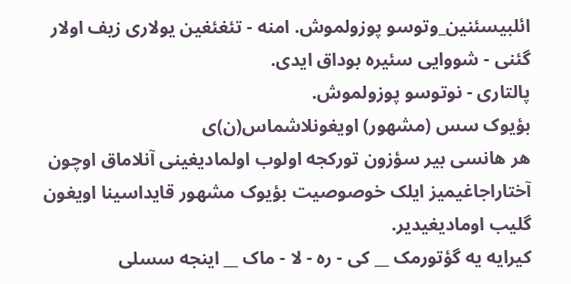ائلبیسئنین_وتوسو پوزولموش. امنه - تئغئغین یولاری زیف اولار
گئنی - شووایی سئیره بوداق ایدی.
پالتاری - نوتوسو پوزولموش.
بؤیوک سس (مشهور) اویغونلاشماس(ن)ی
هر هانسی بیر سؤزون تورکجه اولوب اولمادیغینی آنلاماق اوچون آختاراجاغیمیز ایلک خوصوصیت بؤیوک مشهور قایداسینا اویغون گلیب اومادیغیدیر.
کیرایه یه گؤتورمک __ کی - ره - لا - ماک __ اینجه سسلی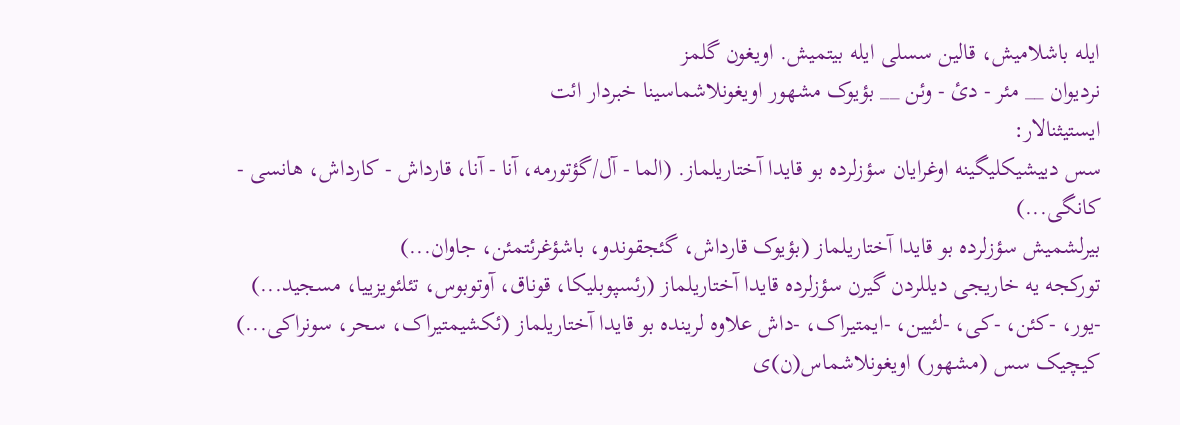ایله باشلامیش، قالین سسلی ایله بیتمیش. اویغون گلمز
نردیوان __ مئر - دئ - وئن __ بؤیوک مشهور اویغونلاشماسینا خبردار ائت
ایستیثنالار:
سس دییشیکلیگینه اوغرایان سؤزلرده بو قایدا آختاریلماز. (الما - آل/گؤتورمه، آنا - آنا، قارداش - کارداش، هانسی - کانگی...)
بیرلشمیش سؤزلرده بو قایدا آختاریلماز (بؤیوک قارداش، گئجقوندو، باشؤغرئتمئن، جاوان...)
تورکجه یه خاریجی دیللردن گیرن سؤزلرده قایدا آختاریلماز (رئسپوبلیکا، قوناق، آوتوبوس، تئلئویزییا، مسجید...)
-یور، -کئن، -کی، -لئیین، -ایمتیراک، -داش علاوه لرینده بو قایدا آختاریلماز (ئکشیمتیراک، سحر، سونراکی...)
کیچیک سس (مشهور) اویغونلاشماس(ن)ی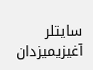سایتلر آغیزیمیزدان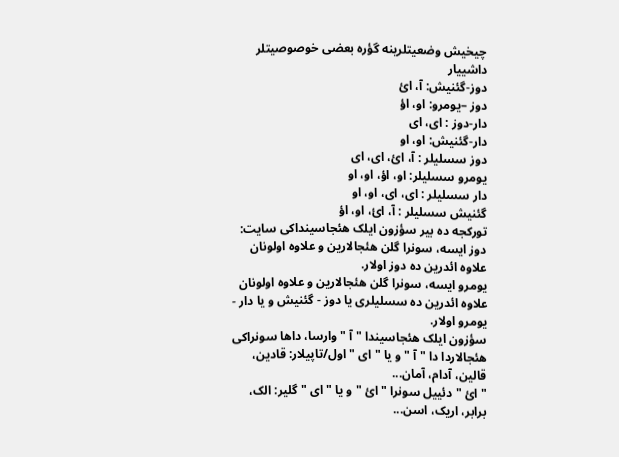چیخیش وضعیتلرینه گؤره بعضی خوصوصیتلر داشییار
دوز-گئنیش: آ، ائ
دوز –یومرو: او، اؤ
دار-دوز : ای، ای
دار-گئنیش: او، او
دوز سسلیلر : آ، ائ، ای، ای
یومرو سسلیلر: او، اؤ، او، او
دار سسلیلر : ای، ای، او، او
گئنیش سسلیلر : آ، ائ، او، اؤ
تورکجه ده بیر سؤزون ایلک هئجاسینداکی سایت:
دوز ایسه، سونرا گلن هئجالارین و علاوه اولونان علاوه ائدرین ده دوز اولار.
یومرو ایسه، سونرا گلن هئجالارین و علاوه اولونان علاوه ائدرین ده سسلیلری یا دوز - گئنیش و یا دار - یومرو اولار.
سؤزون ایلک هئجاسیندا " آ " وارسا، داها سونراکی هئجالاردا دا " آ " و یا " ای " اول/تاپیلار: قادین، قالین، آدام، آمان...
" ائ " دئییل سونرا " ائ " و یا " ای " گلیر: الک، برابر، اریک، اسن...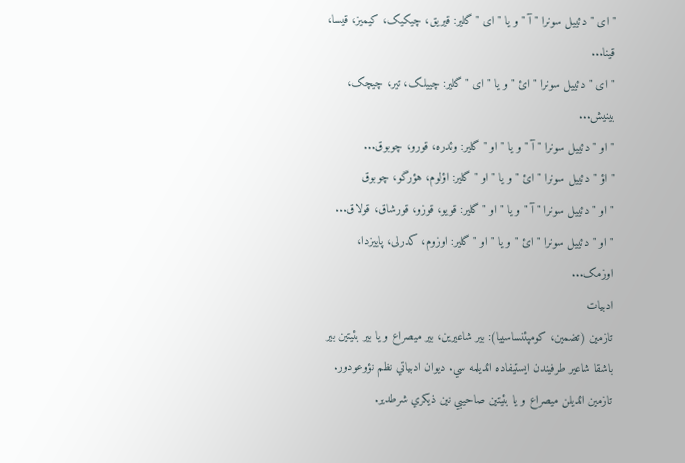" ای " دئییل سونرا " آ " و یا " ای " گلیر: قیریق، چیکیک، کیمیز، قیسا، قینا...
" ای " دئییل سونرا " ائ " و یا " ای " گلیر: چییلک، تیر، چیچک، بینیش...
" او " دئییل سونرا " آ " و یا " او " گلیر: وئدره، قورو، چوبوق...
" اؤ " دئییل سونرا " ائ " و یا " او " گلیر: اؤلوم، هؤرگو، چوبوق
" او " دئییل سونرا " آ " و یا " او " گلیر: قویو، قوزو، قورشاق، قولاق...
" او " دئییل سونرا " ائ " و یا " او " گلیر: اوزوم، کدرلی، پاییزدا، اوزمک...
ادبیات
تازمین (تضمین، کومپئنساسييا): بير شاعيرين، بير ميصراع و يا بير بئيتين بير باشقا شاعير طرفيندن ايستيفاده ائديلمه سي. ديوان ادبياتي نظم نؤوعودور. تازمین ائديلن ميصراع و يا بئيتين صاحيبي نين ذيکري شرطدير.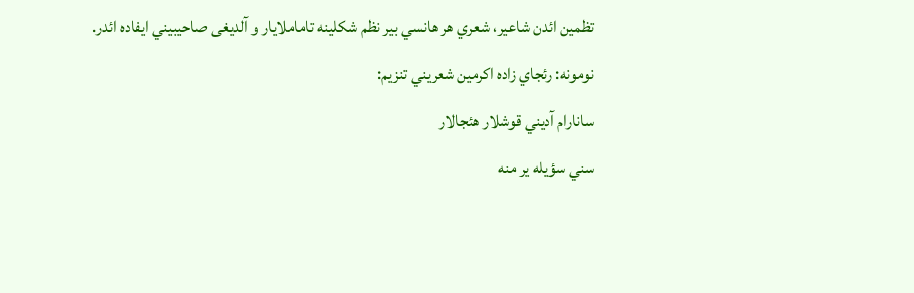تظمین ائدن شاعير، شعري هر هانسي بير نظم شکلينه تاماملايار و آلدیغی صاحيبيني ايفاده ائدر.
نومونه: رئجاي زاده اکرمين شعريني تنزيم:
سانارام آديني قوشلار هئجالار
سني سؤيله ير منه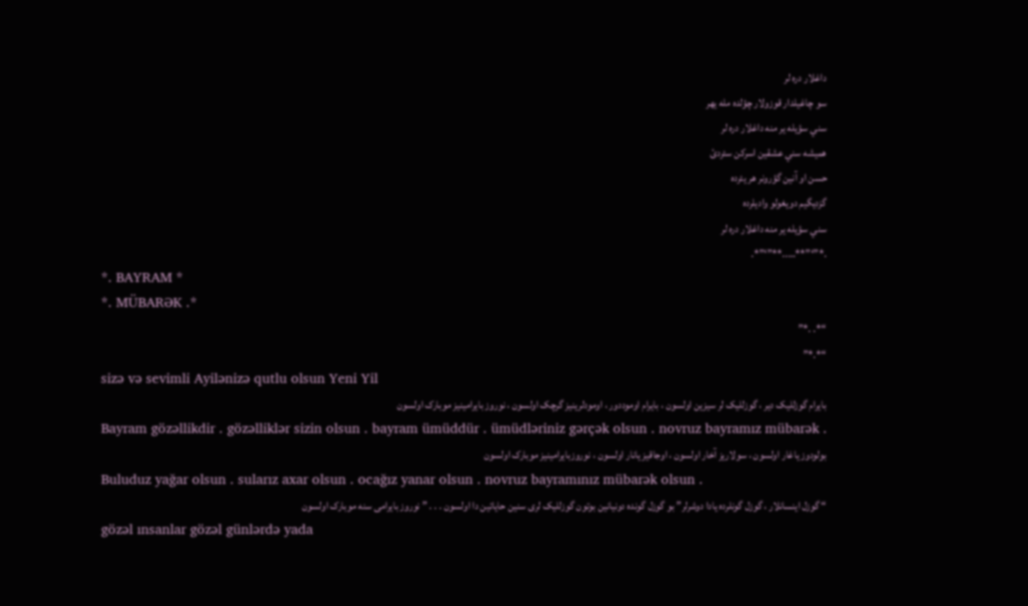داغلار دره لر
سو چاغيلدار قوزولار چؤلده مله يهر
سني سؤيله ير منه داغلار دره لر
هميشه سني عشقین اسرکن سئردئ
حسن او آنين گؤرونر هر يئرده
گزديگيم دويغولو واديلرده
سني سؤيله ير منه داغلار دره لر
.*”‘”**…..**”‘”*.
*. BAYRAM *
*. MÜBARƏK .*
“*. .*”
“*.*”
sizə və sevimli Ayilənizə qutlu olsun Yeni Yil
بایرام گوزللیک دیر ، گوزللیک لر سیزین اولسون ، بایرام اوموددور ، اومودلرینیز گرچک اولسون ، نوروز بایرامینیز موبارک اولسون
Bayram gözəllikdir . gözəlliklər sizin olsun . bayram ümüddür . ümüdləriniz gərçək olsun . novruz bayramız mübarək .
بولودوز یاغار اولسون ، سولاریز آخار اولسون ، اوجاقیز یانار اولسون ، نوروزبایرامینیز موبارک اولسون
Buluduz yağar olsun . sularız axar olsun . ocağız yanar olsun . novruz bayramınız mübarək olsun .
“ گوزل اینسانلار ، گوزل گونلرده یادا دوشرلر” بو گوزل گونده دونیانین بوتون گوزللیک لری سنین حایاتین دا اولسون . . . ” نوروز بایرامی سنه موبارک اولسون
gözəl ınsanlar gözəl günlərdə yada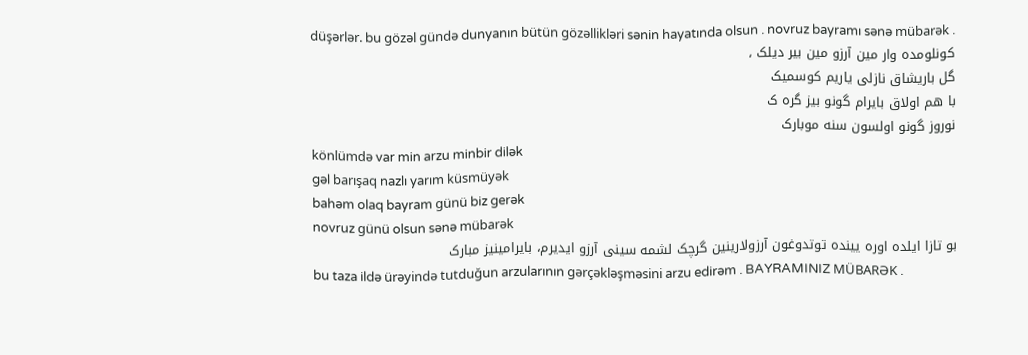düşərlər. bu gözəl gündə dunyanın bütün gözəllikləri sənin hayatında olsun . novruz bayramı sənə mübarək .
کونلومده وار مین آرزو مین بیر دیلک ،
گل باریشاق نازلی یاریم کوسمیک
با هم اولاق بایرام گونو بیز گره ک
نوروز گونو اولسون سنه موبارک
könlümdə var min arzu minbir dilək
gəl barışaq nazlı yarım küsmüyək
bahəm olaq bayram günü biz gerək
novruz günü olsun sənə mübarək
بو تازا ایلده اوره یینده توتدوغون آرزولارینین گرچک لشمه سینی آرزو ایدیرم، بایرامینیز مبارک
bu taza ildə ürəyində tutduğun arzularının gərçəkləşməsini arzu edirəm . BAYRAMINIZ MÜBARƏK .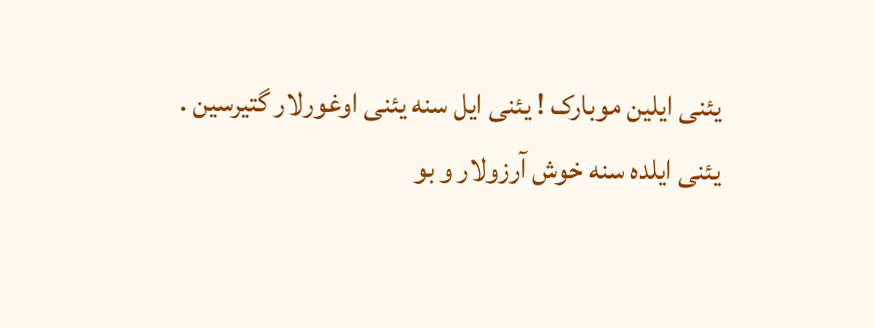یئنی ایلین موبارک ! یئنی ایل سنه یئنی اوغورلار گتیرسین . یئنی ایلده سنه خوش آرزولار و بو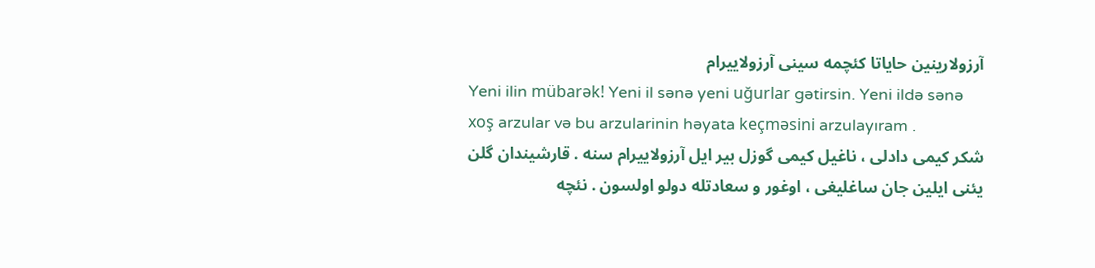آرزولارینین حایاتا کئچمه سینی آرزولاییرام
Yeni ilin mübarək! Yeni il sənə yeni uğurlar gətirsin. Yeni ildə sənə xoş arzular və bu arzularinin həyata keçməsini arzulayıram .
شکر کیمی دادلی ، ناغیل کیمی گوزل بیر ایل آرزولاییرام سنه . قارشیندان گلن یئنی ایلین جان ساغلیغی ، اوغور و سعادتله دولو اولسون . نئچه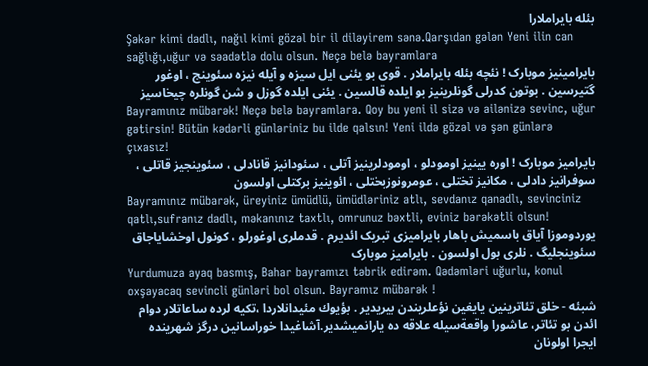بئله بایراملارا
Şəkər kimi dadlı, nağıl kimi gözəl bir il diləyirem sənə.Qarşıdan gələn Yeni ilin can sağlığı,uğur və səadətlə dolu olsun. Neçə belə bayramlara
بایرامینیز موبارک ! نئچه بئله بایراملار . قوی بو یئنی ایل سیزه و آیله نیزه سئوینج ، اوغور گتیرسین . بوتون کدرلی گونلرینیز بو ایلده قالسین . یئنی ایلده گوزل و شن گونلره چیخاسیز
Bayramınız mübarək! Neçə belə bayramlara. Qoy bu yeni il sizə və ailənizə sevinc, uğur gətirsin! Bütün kədərli günləriniz bu ilde qalsın! Yeni ildə gözəl və şən günlərə çıxasız!
بایرامیز موبارک ! اوره یینیز اومودلو ، اومودلرینیز آتلی ، سئودانیز قانادلی ، سئوینجیز قاتلی ، سوفرانیز دادلی ، مکانیز تختلی ، عومرونوزبختلی ، ائوینیز برکتلی اولسون
Bayramınız mübarək, üreyiniz ümüdlü, ümüdləriniz atlı, sevdanız qanadlı, sevinciniz qatlı,sufranız dadlı, məkanınız taxtlı, omrunuz bəxtli, eviniz bərəkətli olsun!
یوردوموزا آیاق باسمیش باهار بایرامیزی تبریک ائدیرم . قدملری اوغورلو ، کونول اوخشایاجاق سئوینجلیگ . نلری بول اولسون . بایرامیز موبارک
Yurdumuza ayaq basmış, Bahar bayramızı təbrik edirəm. Qədəmləri uğurlu, konul oxşayacaq sevincli günləri bol olsun. Bayramız mübarək !
شبئه - خلق تئاترینین یایغین نؤعلریندن بیریدیر . بؤیوك مئیدانلاردا ،تكیه لرده ساعاتلار دوام ائدن بو تئاتر، عاشورا واقعةسیله علاقه ده یارانمیشدیر.آشاغیدا خوراسانین درگز شهرینده ایجرا اولونان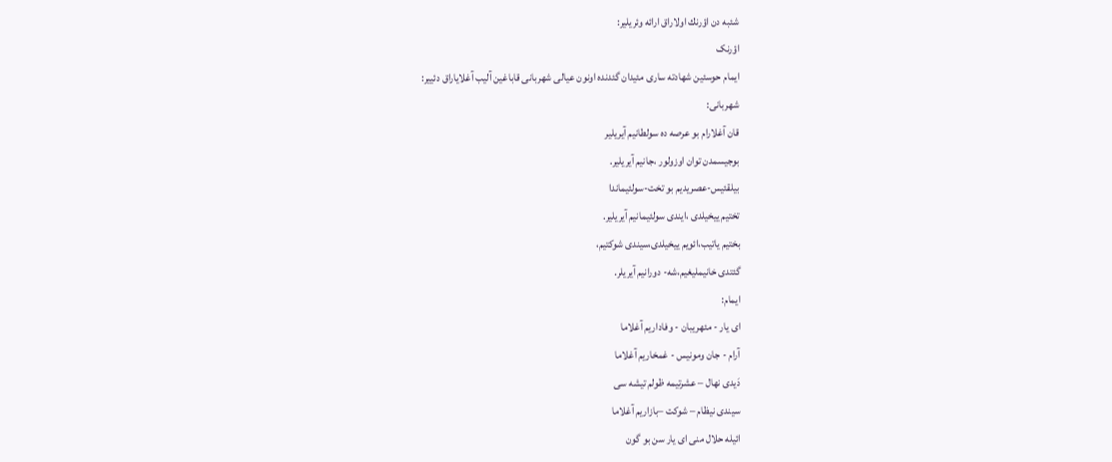شئبه دن اؤرنك اولاراق ارائه وئریلیر:
اؤرنک
ایمام حوسئین شهادته ساری مئیدان گئدنده اونون عیالی شهربانی قاباغین آلیب آغلایاراق دئییر:
شهربانی:
قان آغلارام بو عرصه ده سولطانیم آیریلیر
بوجیسمدن توان اوزولور ،جانیم آیریلیر.
بیلقئیس-عصریدیم بو تخت-سولئیماندا
تختیم ییخیلدی ،ایندی سولئیمانیم آیریلیر.
بختیم یاتیب،ائویم ییخیلدی،سیندی شوكتیم،
گئتدی خانیملیغیم،شه- دورانیم آیریلر.
ایمام:
ای یار - مئهریبان - وفاداریم آغلاما
آرام - جان ومونیس - غمخاریم آغلاما
دَیدی نهال – عشرتیمه ظولم تیشه سی
سیندی نیظام – شوكت –بازاریم آغلاما
ائیله حلال منی ای یار سن بو گون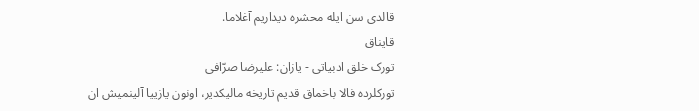قالدی سن ایله محشره دیداریم آغلاما.
قایناق
تورک خلق ادبیاتی - یازان: علیرضا صرّافی
توركلرده فالا باخماق قدیم تاریخه مالیكدیر، اونون یازییا آلینمیش ان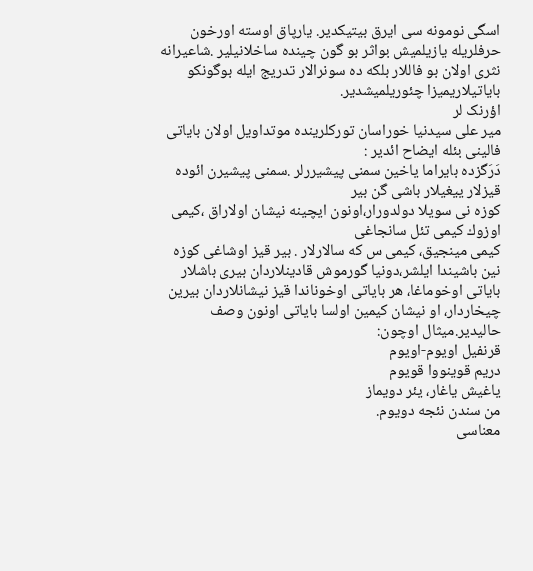اسگی نومونه سی ایرق بیتیكدیر. یارپاق اوسته اورخون حرفلریله یازیلمیش بواثر بو گون چینده ساخلانیلیر .شاعیرانه نثری اولان بو فاللار بلكه ده سونرالار تدریج ایله بوگونكو بایاتیلاریمیزا چئوریلمیشدیر.
اؤرنک لر
میر علی سیدنیا خوراسان توركلرینده موتداویل اولان بایاتی فالینی بئله ایضاح ائدیر :
دَرَگزده بایراما یاخین سمنی پیشیررلر .سمنی پیشیرن ائوده قیزلار ییغیلار باشی گن بیر
كوزه نی سویلا دولدورار،اونون ایچینه نیشان اولاراق ،كیمی اوزوك كیمی تئل سانجاغی
كیمی مینجیق، كیمی س كه سالارلار . بیر قیز اوشاغی كوزه نین باشیندا ایلشر،دونیا گورموش قادینلاردان بیری باشلار بایاتی اوخوماغا، هر بایاتی اوخوناندا قیز نیشانلاردان بیرین چیخاردار، او نیشان كیمین اولسا بایاتی اونون وصف حالیدیر.میثال اوچون:
قرنفیل اویوم-اویوم
دریم قوینووا قویوم
یاغیش یاغار، یئر دویماز
من سندن نئجه دویوم.
معناسی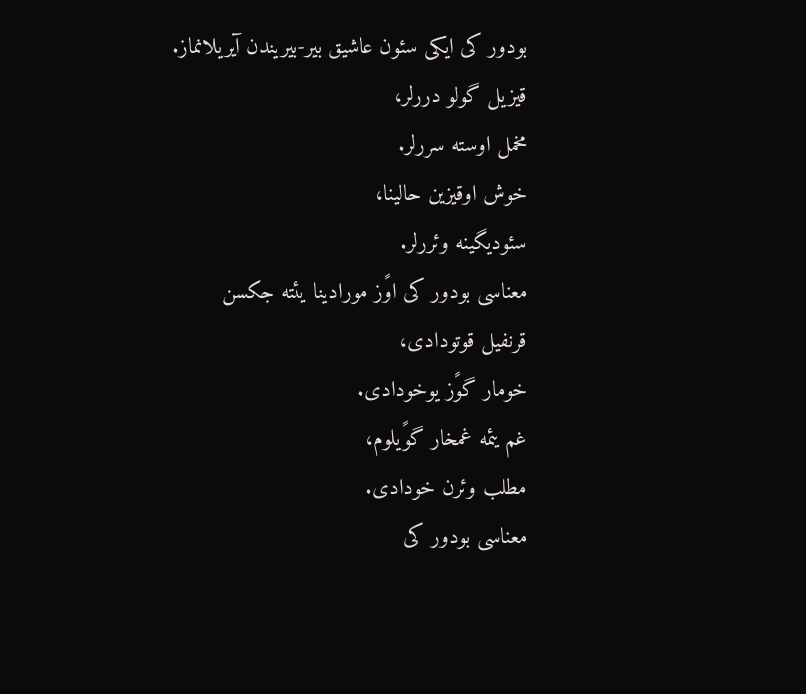بودور كی ایكی سئون عاشیق بیر-بیریندن آیریلانماز.
قیزیل گولو دررلر،
مخمل اوسته سررلر.
خوش اوقیزین حالینا،
سئودیگینه وئررلر.
معناسی بودور كی اوًز مورادینا یئته جكسن
قرنفیل قوتودادی،
خومار گوًز یوخودادی.
غم یئمه غمخار گوًیلوم،
مطلب وئرن خودادی.
معناسی بودور كی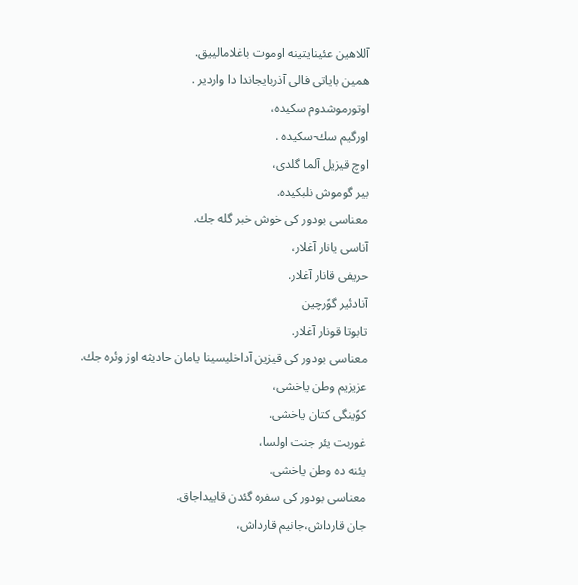آللاهین عئینایتینه اوموت باغلامالییق.
همین بایاتی فالی آذربایجاندا دا واردیر .
اوتورموشدوم سكیده،
اورگیم سك-سكیده .
اوچ قیزیل آلما گلدی،
بیر گوموش نلبكیده.
معناسی بودور كی خوش خبر گله جك.
آناسی یانار آغلار،
حریفی قانار آغلار.
آنادئیر گوًرچین
تابوتا قونار آغلار.
معناسی بودور كی قیزین آداخلیسینا یامان حادیثه اوز وئره جك.
عزیزیم وطن یاخشی،
كوًینگی كتان یاخشی.
غوربت یئر جنت اولسا،
یئنه ده وطن یاخشی.
معناسی بودور كی سفره گئدن قاییداجاق.
جان قارداش،جانیم قارداش،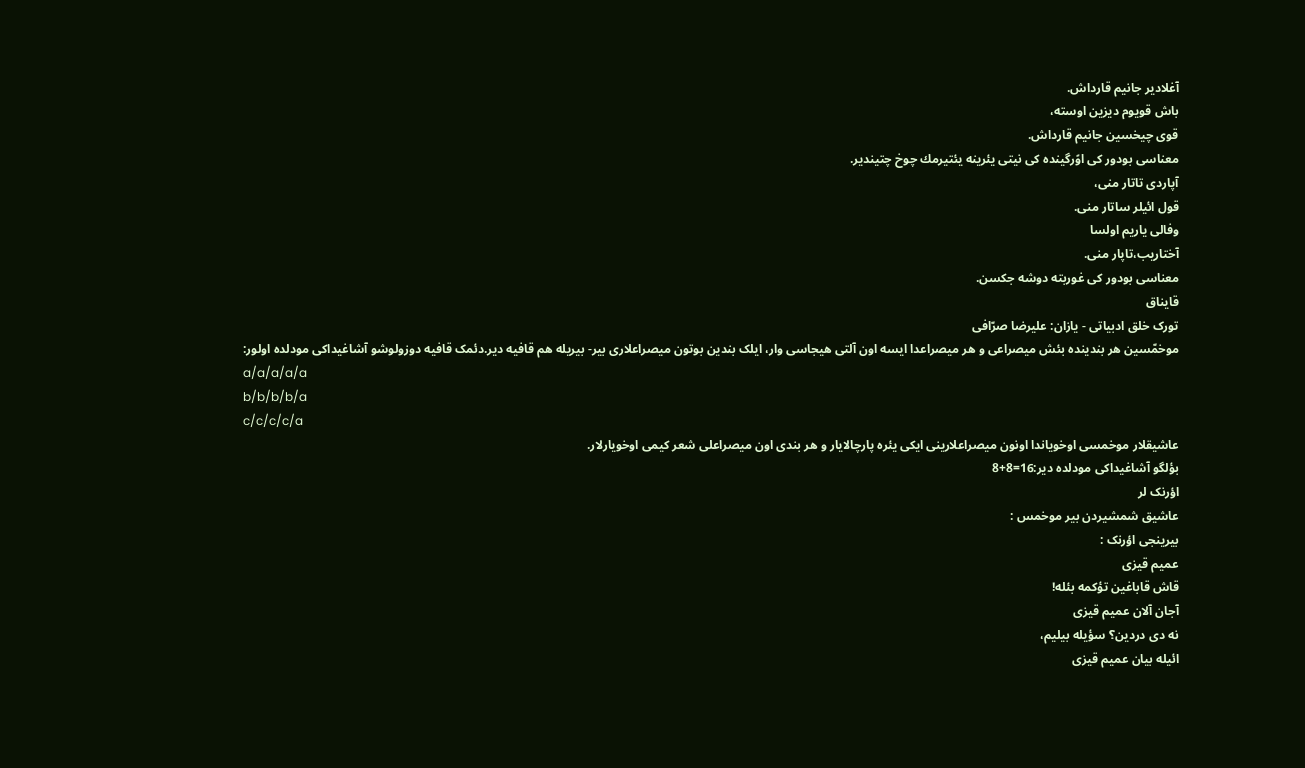آغلادیر جانیم قارداش.
باش قویوم دیزین اوسته،
قوی چیخسین جانیم قارداش.
معناسی بودور كی اوًرگینده كی نیتی یئرینه یئتیرمك چوخ چتیندیر.
آپاردی تاتار منی،
قول ائیلر ساتار منی.
وفالی یاریم اولسا
آختاریب،تاپار منی.
معناسی بودور كی غوربته دوشه جكسن.
قایناق
تورک خلق ادبیاتی - یازان: علیرضا صرّافی
موخمّسین هر بندینده بئش میصراعی و هر میصراعدا ایسه اون آلتی هیجاسی وار، ایلک بندین بوتون میصراعلاری بیر- بیریله هم قافیه دیر.دئمک قافیه دوزولوشو آشاغیداکی مودلده اولور:
a/a/a/a/a
b/b/b/b/a
c/c/c/c/a
عاشیقلار موخمسی اوخویاندا اونون میصراعلارینی ایکی یئره پارچالایار و هر بندی اون میصراعلی شعر کیمی اوخویارلار.
بؤلگو آشاغیداکی مودلده دیر:16=8+8
اؤرنک لر
عاشیق شمشیردن بیر موخمس :
بیرینجی اؤرنک :
عمیم قیزی
قاش قاباغین تؤکمه بئله!
آجان آلان عمیم قیزی
نه دی دردین؟ سؤیله بیلیم،
ائیله بیان عمیم قیزی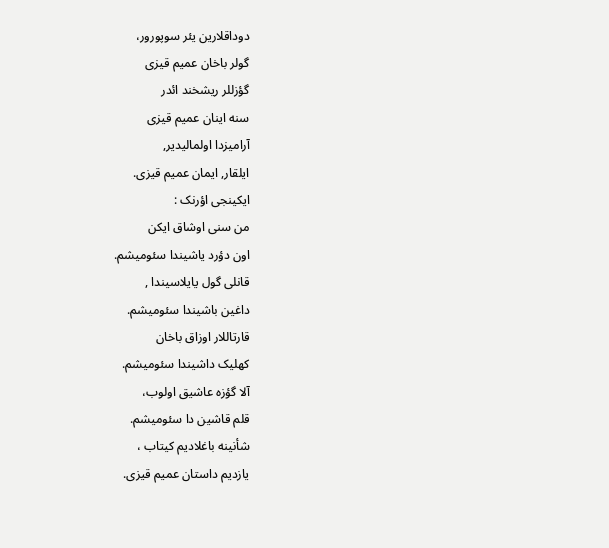دوداقلارین یئر سوپورور،
گولر باخان عمیم قیزی
گؤزللر ریشخند ائدر
سنه اینان عمیم قیزی
آرامیزدا اولمالیدیر,
ایلقار, ایمان عمیم قیزی.
ایکینجی اؤرنک :
من سنی اوشاق ایکن
اون دؤرد یاشیندا سئومیشم.
قانلی گول یایلاسیندا ,
داغین باشیندا سئومیشم.
قارتاللار اوزاق باخان
کهلیک داشیندا سئومیشم.
آلا گؤزه عاشیق اولوب،
قلم قاشین دا سئومیشم.
شأنینه باغلادیم کیتاب ،
یازدیم داستان عمیم قیزی.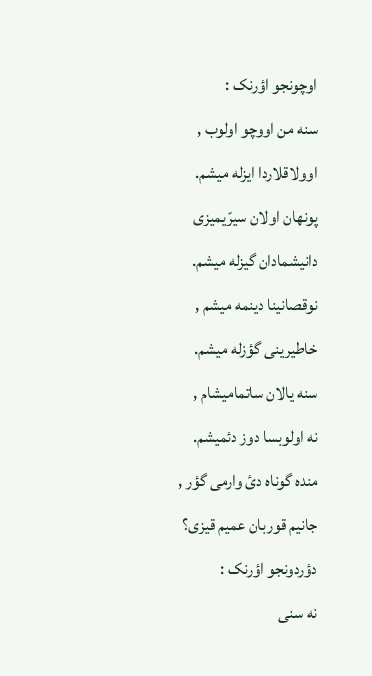اوچونجو اؤرنک :
سنه من اووچو اولوب ,
اوولاقلاردا ایزله میشم.
پونهان اولان سیرّیمیزی
دانیشمادان گیزله میشم.
نوقصانینا دینمه میشم ,
خاطیرینی گؤزله میشم.
سنه یالان ساتمامیشام ,
نه اولوبسا دوز دئمیشم.
منده گوناه دئ وارمی گؤر ,
جانیم قوربان عمیم قیزی؟
دؤردونجو اؤرنک :
نه سنی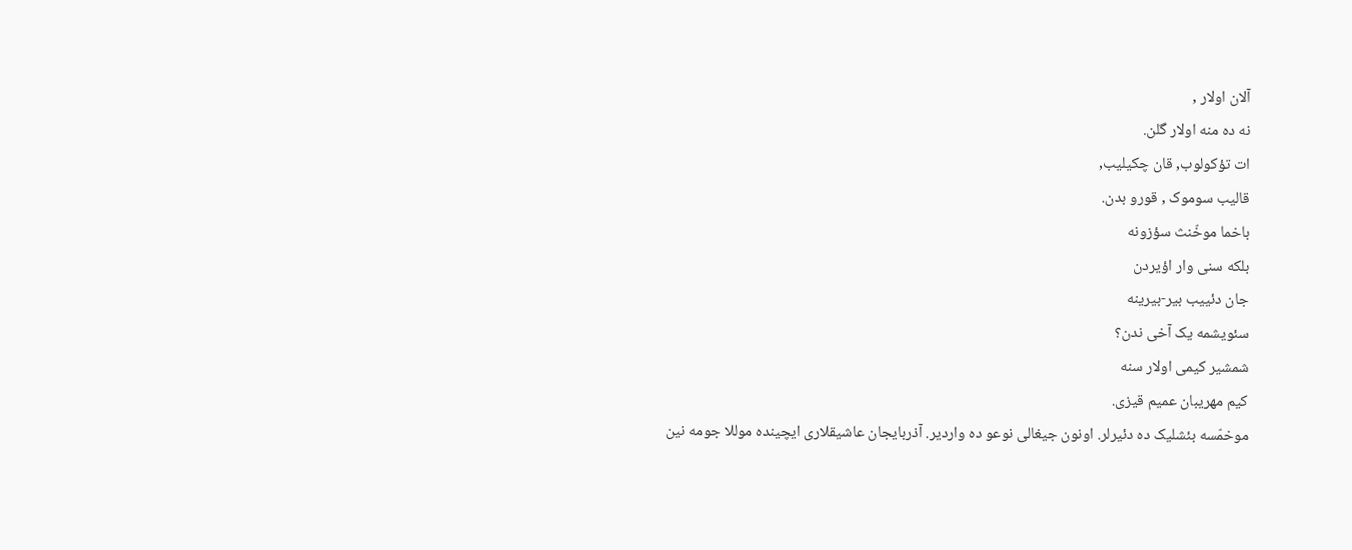آلان اولار ,
نه ده منه اولار گلن.
ات تؤکولوب, قان چکیلیب,
قالیب سوموک , قورو بدن.
باخما موخّنث سؤزونه
بلکه سنی وار اؤیردن
جان دئییب بیر-بیرینه
سئویشمه یک آخی ندن؟
شمشیر کیمی اولار سنه
کیم مهریبان عمیم قیزی.
موخمّسه بئشلیک ده دئیرلر. اونون جیغالی نوعو ده واردیر. آذربایجان عاشیقلاری ایچینده موللا جومه نین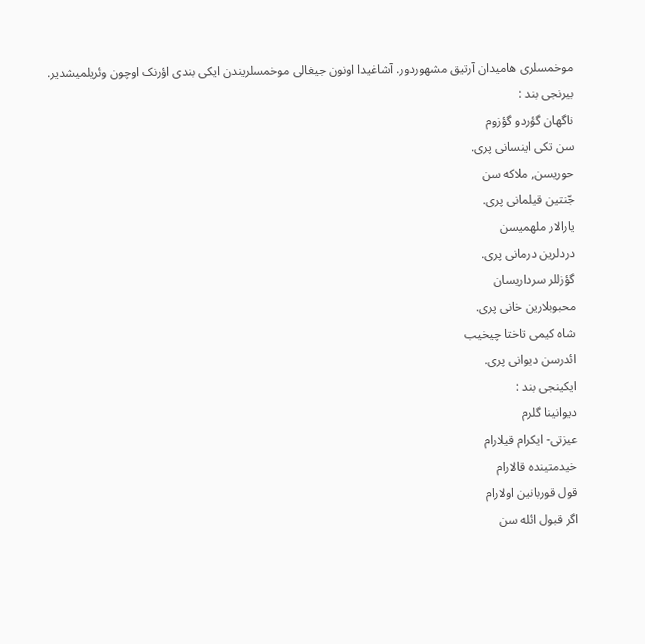موخمسلری هامیدان آرتیق مشهوردور. آشاغیدا اونون جیغالی موخمسلریندن ایکی بندی اؤرنک اوچون وئریلمیشدیر.
بیرنجی بند :
ناگهان گؤردو گؤزوم
سن تکی اینسانی پری.
حوریسن, ملاکه سن
جّنتین قیلمانی پری.
یارالار ملهمیسن
دردلرین درمانی پری.
گؤزللر سرداریسان
محبوبلارین خانی پری.
شاه کیمی تاختا چیخیب
ائدرسن دیوانی پری.
ایکینجی بند :
دیوانینا گلرم
عیزتی- ایکرام قیلارام
خیدمتینده قالارام
قول قوربانین اولارام
اگر قبول ائله سن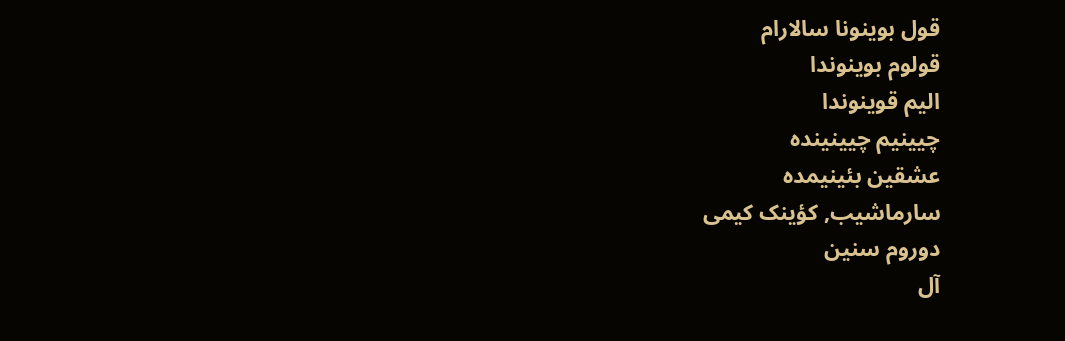قول بوینونا سالارام
قولوم بوینوندا
الیم قوینوندا
چیینیم چیینینده
عشقین بئینیمده
سارماشیب, کؤینک کیمی
دوروم سنین
آل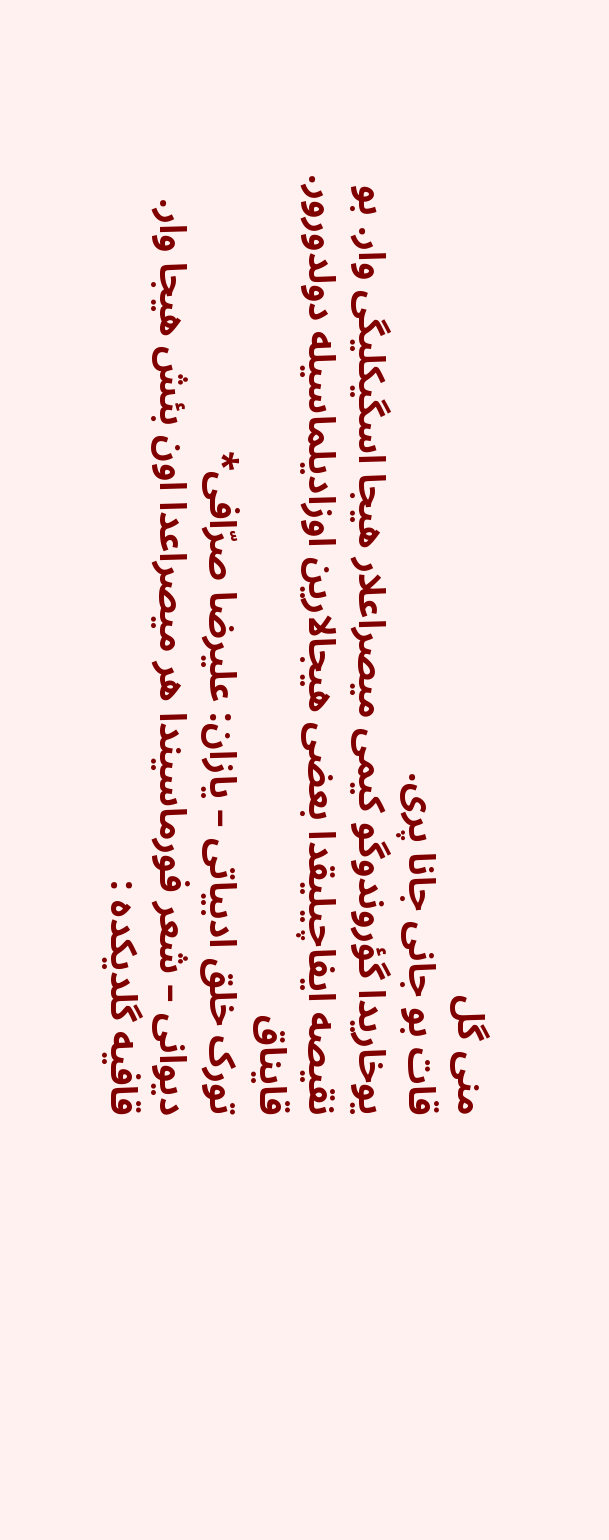منی گل
قات بو جانی جانا پری.
یوخاریدا گؤروندوگو کیمی میصراعلار هیجا اسگیکلیگی وار. بو نقیصه ایفاچیلیقدا بعضی هیجالارین اوزادیلماسیله دولدورور.
قایناق
تورک خلق ادبیاتی – یازان: علیرضا صرّافی*
دیوانی – شعر فورماسیندا هر میصراعدا اون بئش هیجا وار. قافیه گلدیکده :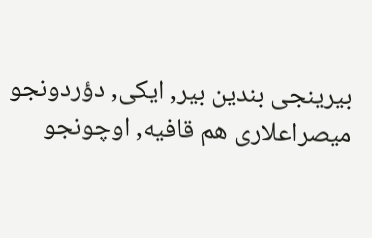بیرینجی بندین بیر, ایکی, دؤردونجو میصراعلاری هم قافیه, اوچونجو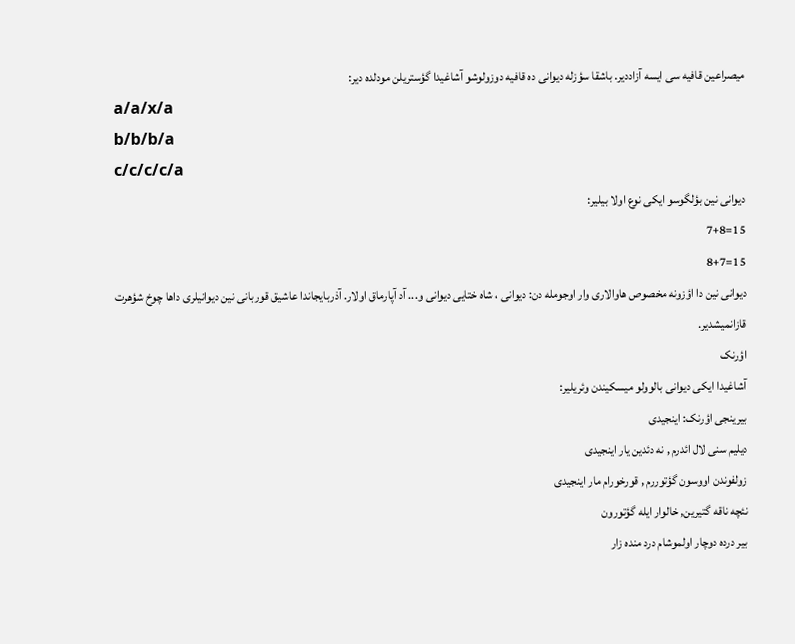میصراعین قافیه سی ایسه آزاددیر. باشقا سؤزله دیوانی ده قافیه دوزولوشو آشاغیدا گؤستریلن مودلده دیر:
a/a/x/a
b/b/b/a
c/c/c/c/a
دیوانی نین بؤلگوسو ایکی نوع اولا بیلیر:
15=7+8
15=8+7
دیوانی نین دا اؤزونه مخصوص هاوالاری وار اوجومله دن: دیوانی ، شاه ختایی دیوانی و... آد آپارماق اولار. آذربایجاندا عاشیق قوربانی نین دیوانیلری داها چوخ شؤهرت قازانمیشدیر.
اؤرنک
آشاغیدا ایکی دیوانی بالوولو میسکیندن وئریلیر:
بیرینجی اؤرنک: اینجیدی
دیلیم سنی لال ائدرم , نه دئدین یار اینجیدی
زولفوندن اووسون گؤتوررم , قورخورام مار اینجیدی
نئچه ناقه گتیرین, خالوار ایله گؤتورون
بیر درده دوچار اولموشام درد منده زار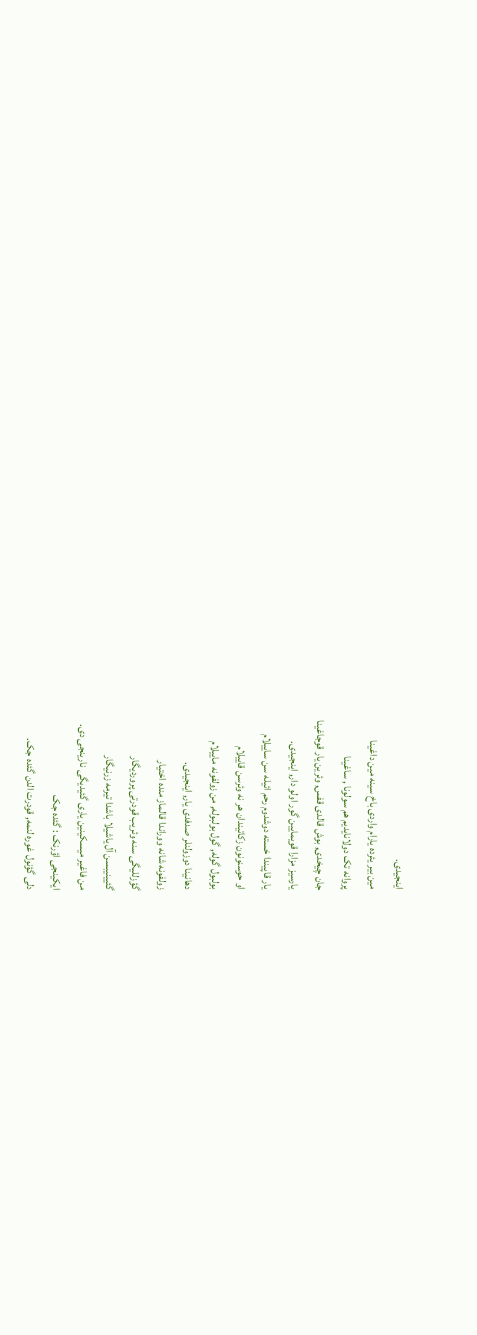اینجیدی.
مین بیر یئرده یارام واردی باخ سینه مین داغینا
پروانه تک دولانایدیم هم سولونا , ساغینا
جان چیخدی, بوش قالدی قفس, وئرین یار قوجاغینا
یارسیز مزارا قویمایین گور اولو دار, اینجیدی.
یار قاپیندا خسته دوشدوم رحم ائیله سن ساییلام
او حوسنونون زکاتیندان هر نه وئرسن قاییلام
بولبول گوله, گول بولبوله, من زولفونه ماییلام
دهانینا دوزولنلر صدفدی یار, اینجیدی.
زولفونه شانه ووراندا قالماز منده اختیار
گؤزللیگی سنه وئریب قودرتی پروردیگار
گئیینیبسن آل یاشیلا باشدا تیرمه زرنیگار
من فاغیر میسکینین یاری گئیدیگی نارینجی دی.
ایکینجی اؤرنک : گئده جک
دلی گؤنول غوره لنمه, قودرت الدن گئده جک.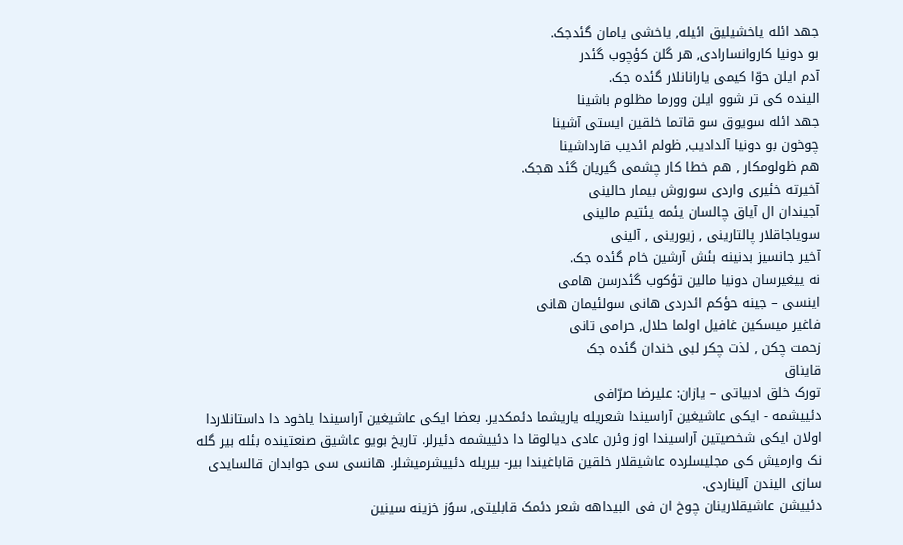جهد ائله یاخشیلیق ائیله, یاخشی یامان گئدجک.
بو دونیا کاروانسارادی, هر گلن کؤچوب گئدر
آدم ایلن حوّا کیمی یارانانلار گئده جک.
الینده کی تر شوو ایلن وورما مظلوم باشینا
جهد ائله سویوق سو قاتما خلقین ایستی آشینا
چوخون بو دونیا آلدادیب, ظولم ائدیب قارداشینا
هم ظولومکار , هم خطا کار چشمی گیریان گئد هجک.
آخیرته خئیری واردی سوروش بیمار حالینی
آجیندان ال آیاق چالسان یئمه یئتیم مالینی
سویاجاقلار پالتارینی , زیورینی , آلینی
آخیر جانسیز بدنینه بئش آرشین خام گئده جک.
نه ییغیرسان دونیا مالین تؤکوب گئدرسن هامی
اینسی – جینه حؤکم ائدردی هانی سولئیمان هانی
فاغیر میسکین غافیل اولما حلال, حرامی تانی
زحمت چکن , لذت چکر لبی خندان گئده جک
قایناق
تورک خلق ادبیاتی – یازان: علیرضا صرّافی
دئییشمه - ایکی عاشیغین آراسیندا شعریله یاریشما دئمکدیر. بعضا ایکی عاشیغین آراسیندا یاخود دا داستانلاردا اولان ایکی شخصیتین آراسیندا اوز وئرن عادی دیالوقا دا دئییشمه دئیرلر. تاریخ بویو عاشیق صنعتینده بئله بیر گله نک وارمیش کی مجلیسلرده عاشیقلار خلقین قاباغیندا بیر- بیریله دئییشرمیشلر. هانسی سی جوابدان قالسایدی سازی الیندن آلیناردی.
دئییشن عاشیقلارینان چوخ ان فی البیداهه شعر دئمک قابلیتی, سوًز خزینه سینین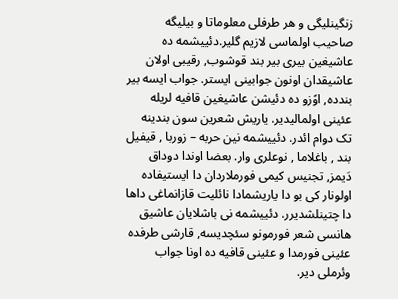زنگینلیگی و هر طرفلی معلوماتا و بیلیگه صاحیب اولماسی لازیم گلیر.دئییشمه ده عاشیغین بیری بیر بند قوشوب, رقیبی اولان عاشیقدان اونون جوابینی ایستر. جواب ایسه بیر بندده, اوًزو ده دئیشن عاشیغین قافیه لریله عئینی اولمالیدیر. یاریش شعرین سون بندینه تک دوام ائدر. دئییشمه نین حربه – زوربا , قیفیل بند , باغلاما , نوعلری وار. بعضا اوندا دوداق دَیمز, تجنیس کیمی فورملاردان دا ایستیفاده اولونار کی بو دا یاریشمادا نائلیت قازانماغی داها دا چتینلشدیرر. دئییشمه نی باشلایان عاشیق هانسی شعر فورمونو سئچدیسه, قارشی طرفده عئینی فورمدا و عئینی قافیه ده اونا جواب وئرملی دیر.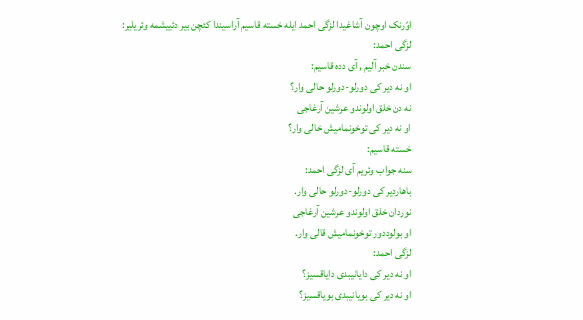اوًرنک اوچون آشاغیدا لزگی احمد ایله خسته قاسیم آراسیندا کئچن بیر دئییشمه وئریلیر:
لزگی احمد:
سندن خبر آلیم , آی دده قاسیم:
او نه دیر کی دورلو-دورلو حالی وار؟
نه دن خلق اولوندو عرشین آرغاجی
او نه دیر کی توخونمامیش خالی وار؟
خسته قاسیم:
سنه جواب وئریم آی لزگی احمد:
باهاردیر کی دورلو-دورلو حالی وار.
نوردان خلق اولوندو عرشین آرغاجی
او بولوددور توخونمامیش قالی وار.
لزگی احمد:
او نه دیر کی دایانیبدی دایاقسیز؟
او نه دیر کی بویانیبدی بویاقسیز؟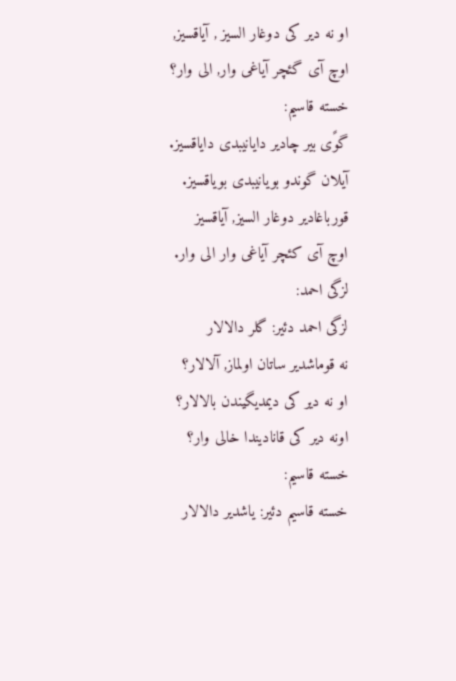او نه دیر کی دوغار السیز , آیاقسیز,
اوچ آی گئچر آیاغی وار, الی وار؟
خسته قاسیم:
گوًی بیر چادیر دایانیبدی دایاقسیز.
آیلان گوندو بویانیبدی بویاقسیز.
قورباغادیر دوغار السیز, آیاقسیز
اوچ آی کئچر آیاغی وار الی وار.
لزگی احمد:
لزگی احمد دئیر: گلر دالالار
نه قوماشدیر ساتان اولماز, آلالار؟
او نه دیر کی دیمدیگیندن بالالار؟
اونه دیر کی قانادیندا خالی وار؟
خسته قاسیم:
خسته قاسیم دئیر: یاشدیر دالالار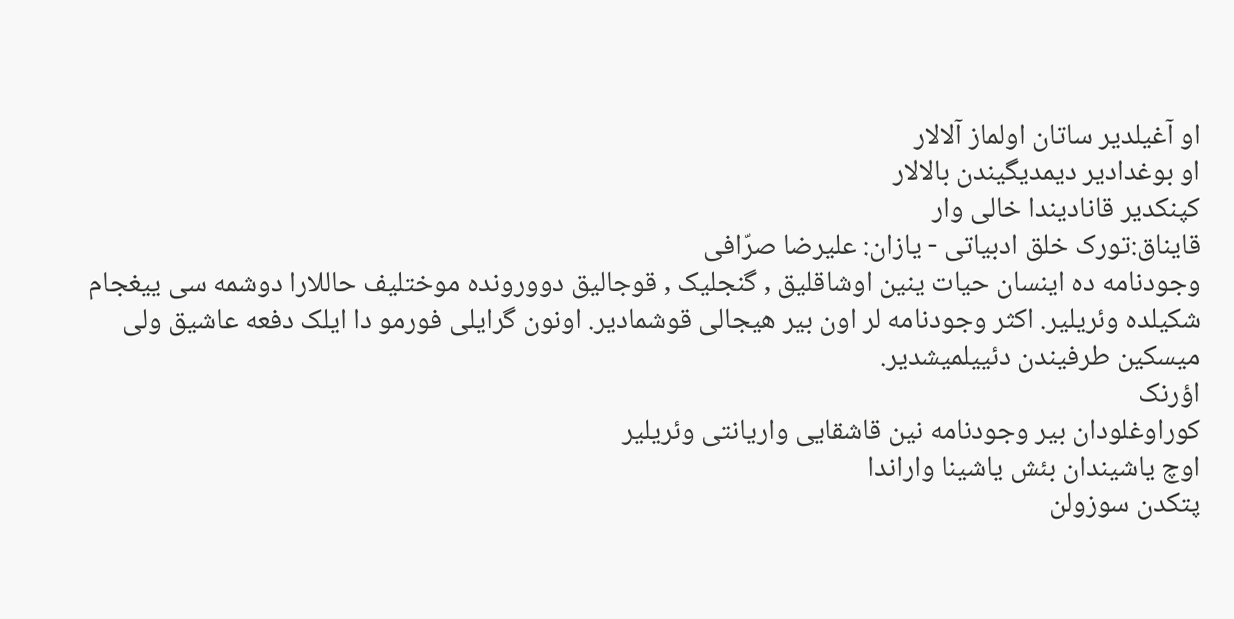او آغیلدیر ساتان اولماز آلالار
او بوغدادیر دیمدیگیندن بالالار
کپنکدیر قانادیندا خالی وار
قایناق:تورک خلق ادبیاتی - یازان: علیرضا صرّافی
وجودنامه ده اینسان حیات ینین اوشاقلیق , گنجلیک , قوجالیق دوورونده موختلیف حاللارا دوشمه سی ییغجام شکیلده وئریلیر. اکثر وجودنامه لر اون بیر هیجالی قوشمادیر. اونون گرایلی فورمو دا ایلک دفعه عاشیق ولی میسکین طرفیندن دئییلمیشدیر.
اؤرنک
کوراوغلودان بیر وجودنامه نین قاشقایی واریانتی وئریلیر
اوچ یاشیندان بئش یاشینا واراندا
پتکدن سوزولن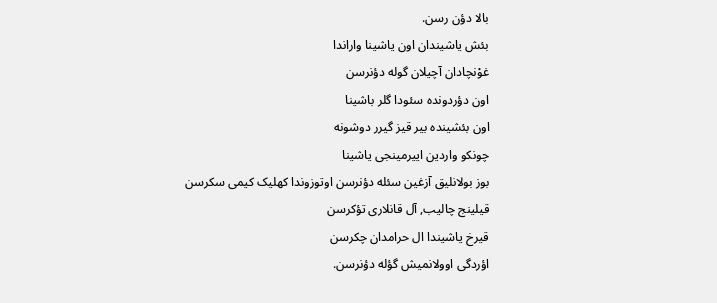بالا دؤن رسن.
بئش یاشیندان اون یاشینا واراندا
غوْنچادان آچیلان گوله دؤنرسن
اون دؤردونده سئودا گلر باشینا
اون بئشینده بیر قیز گیرر دوشونه
چونکو واردین اییرمینجی یاشینا
بوز بولانلیق آزغین سئله دؤنرسن اوتوزوندا کهلیک کیمی سکرسن
قیلینج چالیب, آل قانلاری تؤکرسن
قیرخ یاشیندا ال حرامدان چکرسن
اؤردگی اوولانمیش گؤله دؤنرسن.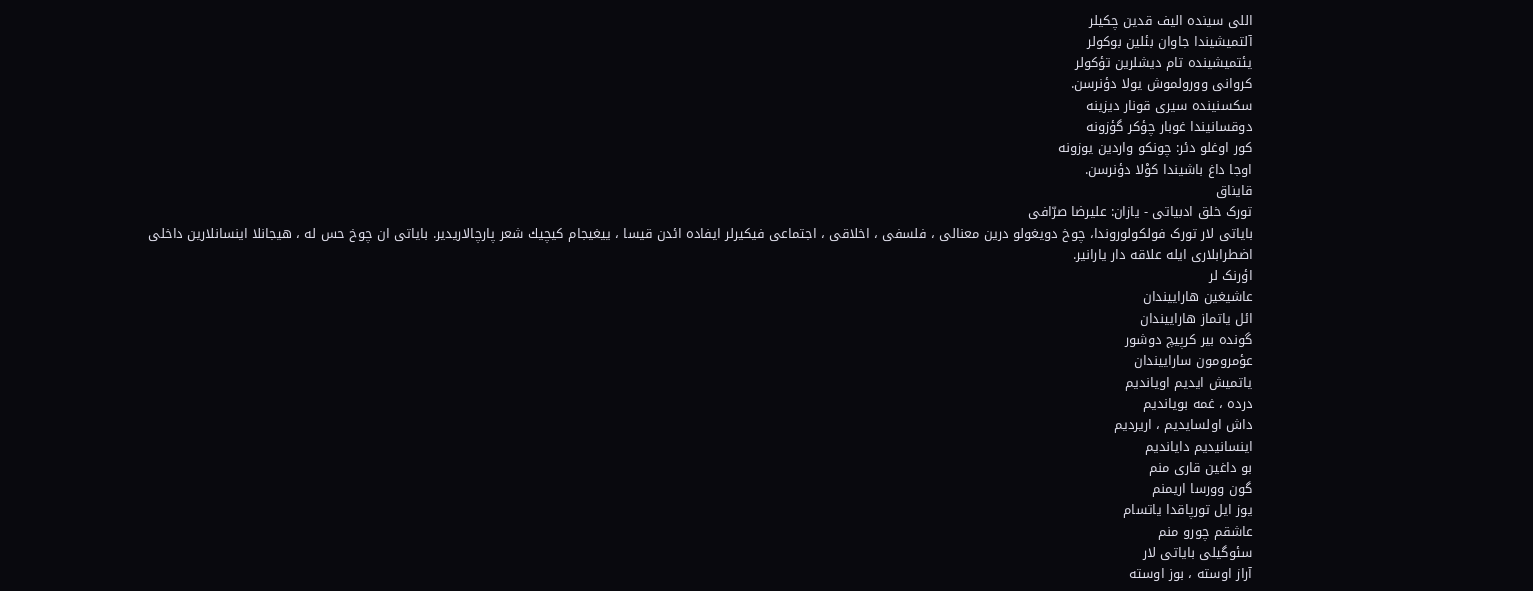اللی سینده الیف قدین چکیلر
آلتمیشیندا جاوان بئلین بوکولر
یئتمیشینده تام دیشلرین تؤکولر
کروانی وورولموش یولا دؤنرسن.
سکسنینده سیری قونار دیزینه
دوقسانیندا غوبار چؤکر گؤزونه
کور اوغلو دئر: چونکو واردین یوزونه
اوجا داغ باشیندا کوْلا دؤنرسن.
قایناق
تورک خلق ادبیاتی - یازان: علیرضا صرّافی
بایاتی لار تورک فولکولوروندا، چوخ دویغولو درین معنالی ، فلسفی ، اخلاقی ، اجتماعی فیكیرلر ایفاده ائدن قیسا ، ییغیجام كیچیك شعر پارچالاریدیر. بایاتی ان چوخ حس له ، هیجانلا اینسانلارین داخلی اضطرابلاری ایله علاقه دار یارانیر.
اؤرنک لر
عاشیغین هاراییندان
ائل یاتماز هاراییندان
گونده بیر كرپیچ دوشور
عؤمرومون ساراییندان
یاتمیش ایدیم اویاندیم
درده ، غمه بویاندیم
داش اولسایدیم ، اریردیم
اینسانیدیم دایاندیم
بو داغین قاری منم
گون وورسا اریمنم
یوز ایل تورپاقدا یاتسام
عاشقم چورو منم
سئوگیلی بایاتی لار
آراز اوسته ، بوز اوسته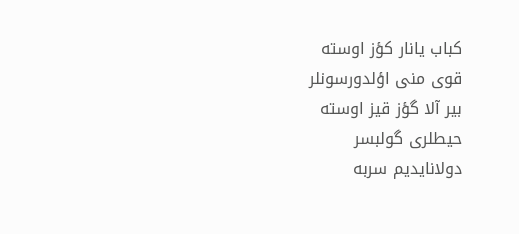كباب یانار كؤز اوسته
قوی منی اؤلدورسونلر
بیر آلا گؤز قیز اوسته
حیطلری گولبسر
دولانایدیم سربه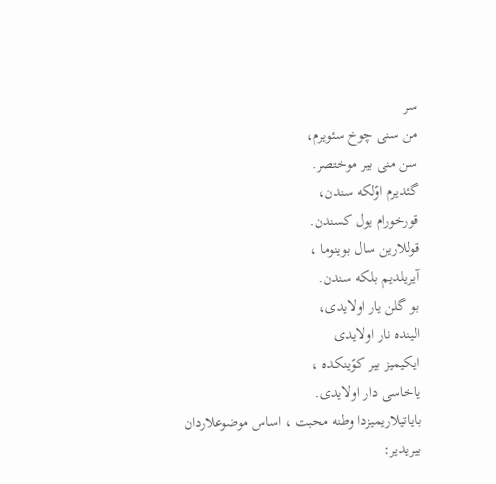سر
من سنی چوخ سئویرم،
سن منی بیر موختصر.
گئدیرم اوًلكه سندن،
قورخورام یول كسندن.
قوللارین سال بوینوما ،
آیریلدیم بلكه سندن.
بو گلن یار اولایدی،
الینده نار اولایدی
ایكیمیز بیر كوًینكده ،
یاخاسی دار اولایدی.
بایاتیلاریمیزدا وطنه محبت ، اساس موضوعلاردان بیریدیر: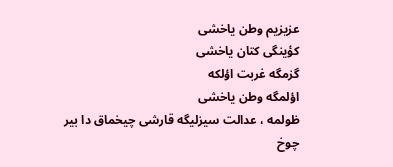عزیزیم وطن یاخشی
كؤینگی كتان یاخشی
گزمگه غربت اؤلكه
اؤلمگه وطن یاخشی
ظولمه ، عدالت سیزلیگه قارشی چیخماق دا بیر چوخ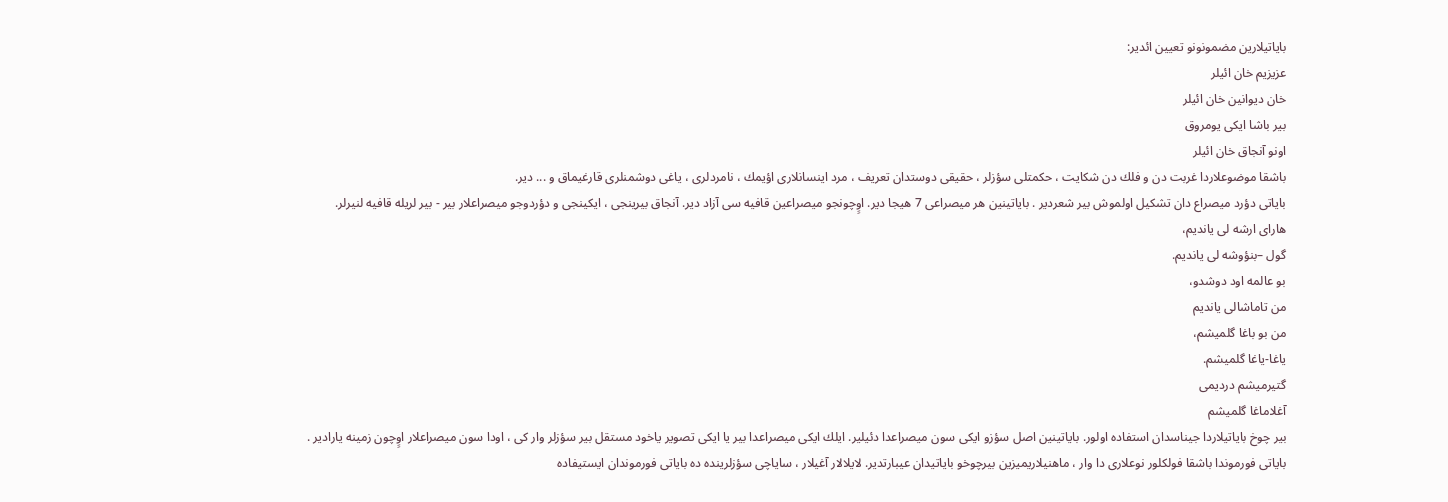بایاتیلارین مضمونونو تعیین ائدیر:
عزیزیم خان ائیلر
خان دیوانین خان ائیلر
بیر باشا ایكی یومروق
اونو آنجاق خان ائیلر
باشقا موضوعلاردا غربت دن و فلك دن شكایت ، حكمتلی سؤزلر ، حقیقی دوستدان تعریف ، مرد اینسانلاری اؤیمك ، نامردلری ، یاغی دوشمنلری قارغیماق و ... دیر.
بایاتی دؤرد میصراع دان تشكیل اولموش بیر شعردیر . بایاتینین هر میصراعی 7 هیجا دیر. اوٍچونجو میصراعین قافیه سی آزاد دیر. آنجاق بیرینجی ، ایكینجی و دؤردوجو میصراعلار بیر - بیر لریله قافیه لنیرلر.
هارای ارشه لی یاندیم،
گول –بنؤوشه لی یاندیم.
بو عالمه اود دوشدو،
من تاماشالی یاندیم
من بو باغا گلمیشم،
یاغا-یاغا گلمیشم.
گتیرمیشم دردیمی
آغلاماغا گلمیشم
بیر چوخ بایاتیلاردا جیناسدان استفاده اولور. بایاتینین اصل سؤزو ایكی سون میصراعدا دئیلیر. ایلك ایكی میصراعدا بیر یا ایكی تصویر یاخود مستقل بیر سؤزلر وار كی ، اودا سون میصراعلار اوٍچون زمینه یارادیر . بایاتی فورموندا باشقا فولكلور نوعلاری دا وار ، ماهنیلاریمیزین بیرچوخو بایاتیدان عیبارتدیر. لایلالار آغیلار ، سایاچی سؤزلرینده ده بایاتی فورموندان ایستیفاده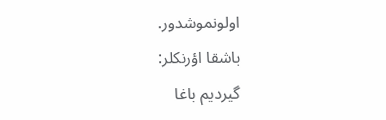اولونموشدور.
باشقا اؤرنكلر:
گیردیم باغا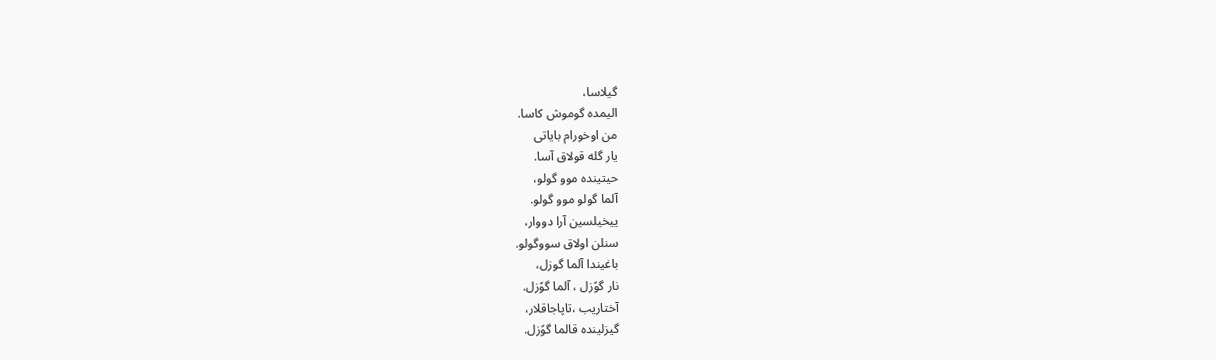گیلاسا،
الیمده گوموش كاسا.
من اوخورام بایاتی
یار گله قولاق آسا.
حیتینده موو گولو،
آلما گولو موو گولو.
ییخیلسین آرا دووار،
سنلن اولاق سووگولو.
باغیندا آلما گوزل،
نار گوًزل ، آلما گوًزل.
آختاریب ،تاپاجاقلار،
گیزلینده قالما گوًزل.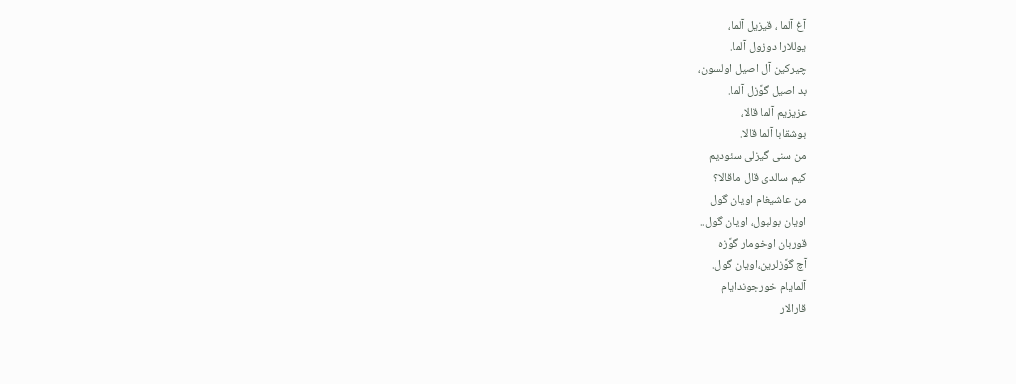آغ آلما ، قیزیل آلما،
یوللارا دوزول آلما.
چیركین آل اصیل اولسون،
بد اصیل گوًزل آلما.
عزیزیم آلما قالا،
بوشقابا آلما قالا.
من سنی گیزلی سئودیم
كیم سالدی قال ماقالا؟
من عاشیغام اویان گول
اویان بولبول، اویان گول..
قوربان اوخومار گوًزه
آچ گوًزلرین،اویان گول.
آلمایام خورجوندایام
قارالار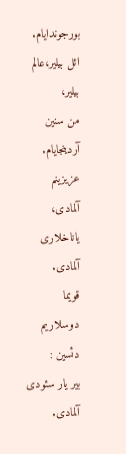بورجوندایام.
ائل بیلیر،عالم بیلیر،
من سنین آردینجایام.
عزیزینم آلمادی،
یاناخلاری آلمادی.
قویما دوسلاریم دئسین :
بیر یار سئودی آلمادی.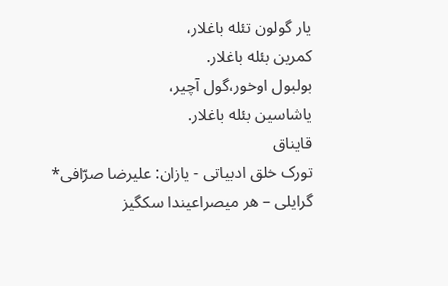یار گولون تئله باغلار،
كمرین بئله باغلار.
بولبول اوخور،گول آچیر،
یاشاسین بئله باغلار.
قایناق
تورک خلق ادبیاتی - یازان: علیرضا صرّافی*
گرایلی – هر میصراعیندا سکگیز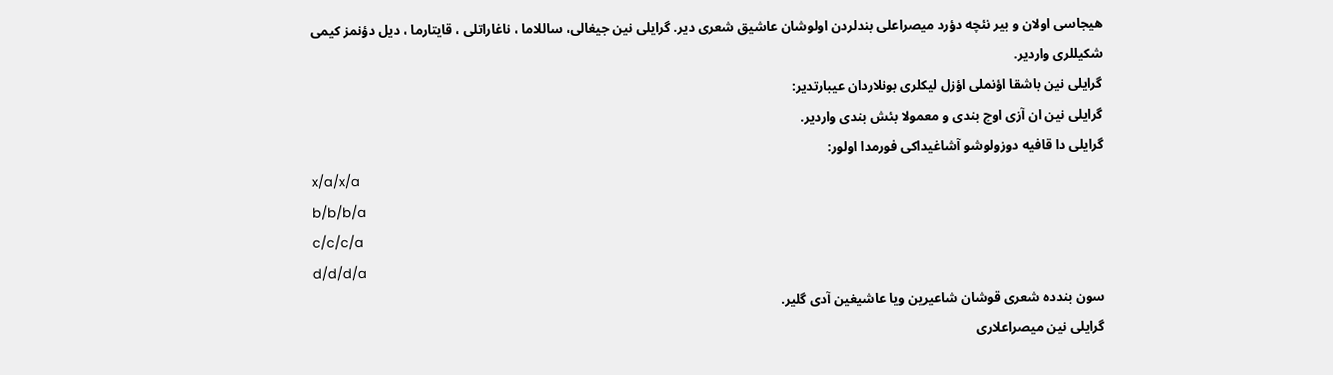هیجاسی اولان و بیر نئچه دؤرد میصراعلی بندلردن اولوشان عاشیق شعری دیر. گرایلی نین جیغالی، ساللاما ، ناغاراتلی ، قایتارما ، دیل دؤنمز کیمی شکیللری واردیر.
گرایلی نین باشقا اؤنملی اؤزل لیکلری بونلاردان عیبارتدیر:
گرایلی نین ان آزی اوچ بندی و معمولا بئش بندی واردیر.
گرایلی دا قافیه دوزولوشو آشاغیداکی فورمدا اولور:
x/a/x/a
b/b/b/a
c/c/c/a
d/d/d/a
سون بندده شعری قوشان شاعیرین ویا عاشیغین آدی گلیر.
گرایلی نین میصراعلاری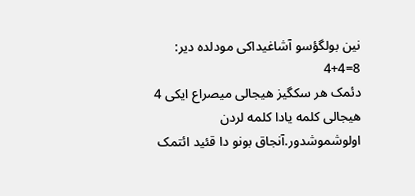نین بولگؤسو آشاغیداکی مودلده دیر:
8=4+4
دئمک هر سکگیز هیجالی میصراع ایکی 4 هیجالی کلمه یادا کلمه لردن اولوشموشدور.آنجاق بونو دا قئید ائتمک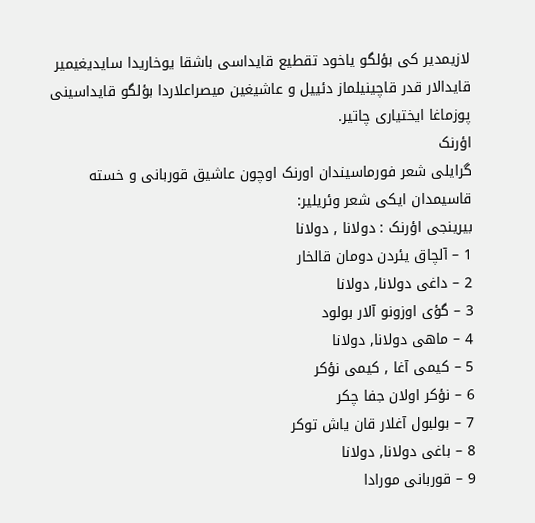لازیمدیر کی بؤلگو یاخود تقطیع قایداسی باشقا یوخاریدا سایدیغیمیر قایدالار قدر قاچینیلماز دئییل و عاشیغین میصراعلاردا بؤلگو قایداسینی پوزماغا ایختیاری چاتیر.
اؤرنک
گرایلی شعر فورماسیندان اورنک اوچون عاشیق قوربانی و خسته قاسیمدان ایکی شعر وئریلیر:
بیرینجی اؤرنک : دولانا , دولانا
1 – آلچاق یئردن دومان قالخار
2 – داغی دولانا, دولانا
3 – گؤی اوزونو آلار بولود
4 – ماهی دولانا, دولانا
5 – کیمی آغا , کیمی نؤکر
6 – نؤکر اولان جفا چکر
7 – بولبول آغلار قان یاش توکر
8 – باغی دولانا, دولانا
9 – قوربانی مورادا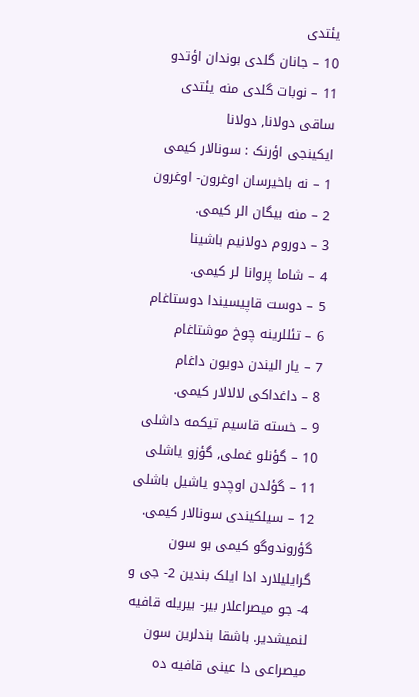یئتدی
10 – جانان گلدی بوندان اؤتدو
11 – نوبات گلدی منه یئتدی
ساقی دولانا, دولانا
ایکینجی اؤرنک : سونالار کیمی
1 – نه باخیرسان اوغرون- اوغرون
2 – منه بیگان الر کیمی.
3 – دوروم دولانیم باشینا
4 – شاما پروانا لر کیمی.
5 – دوست قاپیسیندا دوستاغام
6 – تئللرینه چوخ موشتاغام
7 – یار الیندن دویون داغام
8 – داغداکی لالالار کیمی.
9 – خسته قاسیم تیکمه داشلی
10 – گؤنلو غملی, گؤزو یاشلی
11 – گؤلدن اوچدو یاشیل باشلی
12 – سیلکیندی سونالار کیمی.
گؤروندوگو کیمی بو سون گرایلیلارد ادا ایلک بندین 2- جی و 4- جو میصراعلار بیر- بیریله قافیه لنمیشدیر. باشقا بندلرین سون میصراعی دا عینی قافیه ده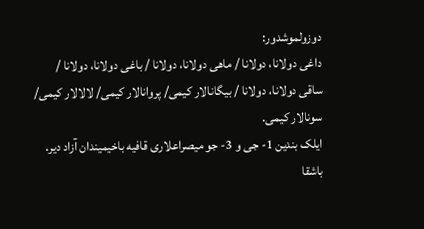دوزولموشدور:
داغی دولانا، دولانا / ماهی دولانا، دولانا / باغی دولانا، دولانا / ساقی دولانا، دولانا / بیگانالار کیمی/ پروانالار کیمی/ لالالار کیمی/ سونالار کیمی.
ایلک بندین 1- جی و 3- جو میصراعلاری قافیه باخیمیندان آزاد دیر. باشقا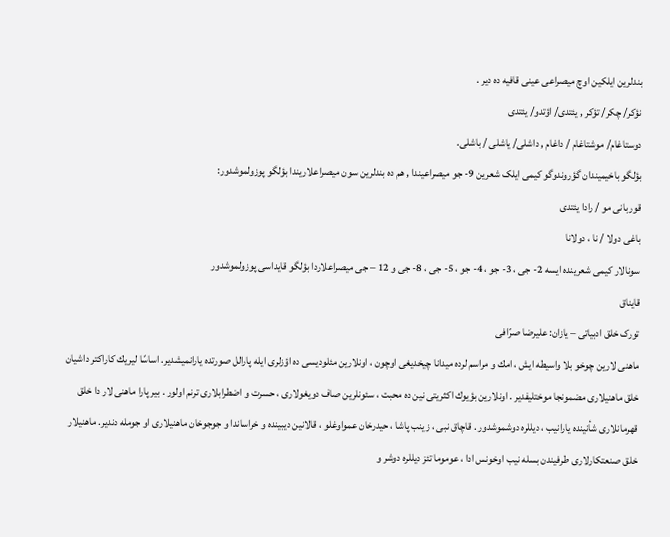بندلرین ایلکین اوچ میصراعی عینی قافیه ده دیر .
نؤکر/ چکر/ تؤکر , یئتدی/ اؤتدو/ یئتدی
دوستاغام/ موشتاغام / داغام , داشلی/ یاشلی / باشلی.
بؤلگو باخیمیندان گؤروندوگو کیمی ایلک شعرین 9- جو میصراعیندا , هم ده بندلرین سون میصراعلاریندا بؤلگو پوزولموشدور:
قوربانی مو / رادا یئتدی
باغی دولا / نا ، دولانا
سونالار کیمی شعرینده ایسه 2- جی ، 3- جو ، 4- جو ، 5- جی ، 8- جی و 12 – جی میصراعلاردا بؤلگو قایداسی پوزولموشدور
قایناق
تورک خلق ادبیاتی – یازان: علیرضا صرّافی
ماهنی لارین چوخو بلا واسیطه ایش ، امك و مراسم لرده میدانا چیخدیغی اوچون ، اونلارین مئلودیسی ده اؤزلری ایله پارالل صورتده یارانمیشدیر. اساسًا لیریك كاراكتر داشیان خلق ماهنیلاری مضمونجا موختلیفدیر . اونلارین بؤیوك اكثریتی نین ده محبت ، سئونلرین صاف دویغولاری ، حسرت و اضطرابلاری ترنم اولور . بیر پارا ماهنی لار دا خلق قهرمانلاری شأنینده یارانیب ، دیللره دوشموشدور . قاچاق نبی ، زینب پاشا ، حیدرخان عمواوغلو ، قالانین دیبینده و خراساندا و جوجوخان ماهنیلاری او جومله دندیر. ماهنیلار خلق صنعتكارلاری طرفیندن بسله نیب اوخونس ادا ، عوموما تئز دیللره دوشر و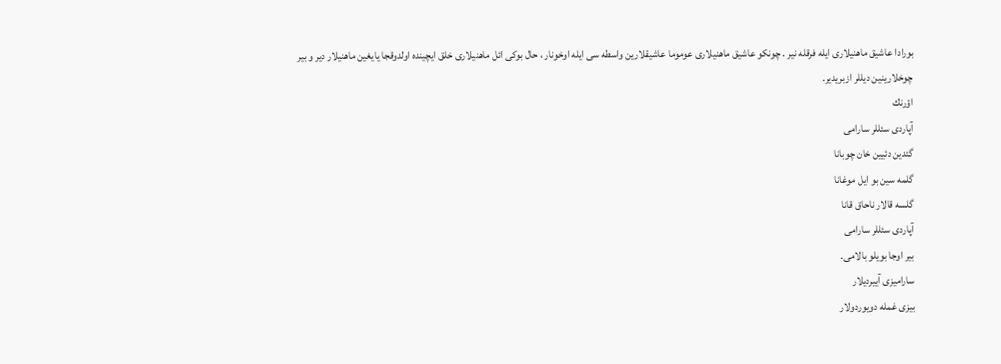بورادا عاشیق ماهنیلاری ایله فرقله نیر . چونكو عاشیق ماهنیلاری عوموما عاشیقلارین واسطه سی ایله اوخونار ، حال بوكی ائل ماهنیلاری خلق ایچینده اولدوقجا یایغین ماهنیلار دیر و بیر چوخلارینین دیللر ازبریدیر.
اؤرنك
آپاردی سئللر سارامی
گئدین دئیین خان چوبانا
گلمه سین بو ایل موغانا
گلسه قالار ناحاق قانا
آپاردی سئللر سارامی
بیر اوجا بویلو بالامی.
سارامیزی آییردیلار
بیزی غمله دویوردولار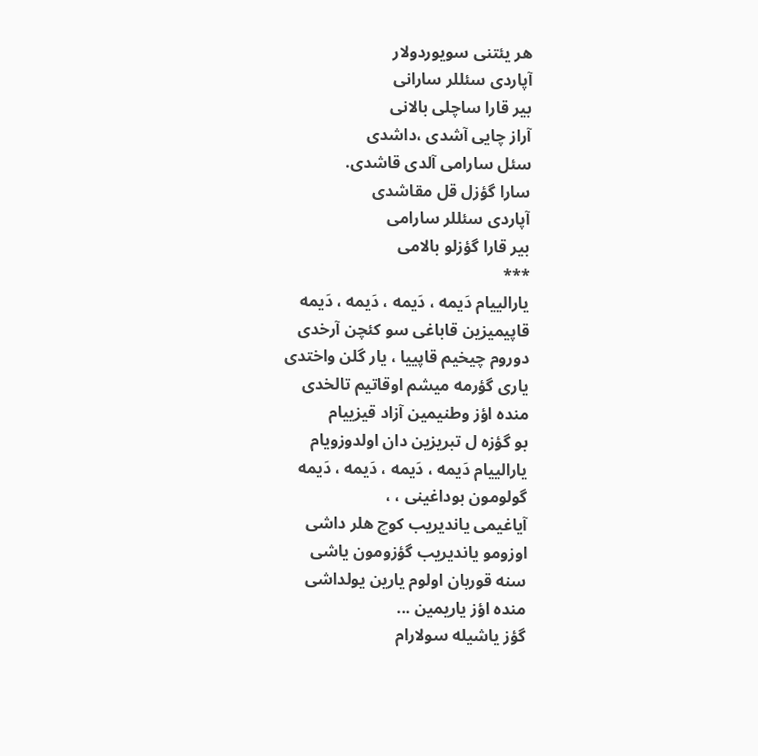هر یئتنی سویوردولار
آپاردی سئللر سارانی
بیر قارا ساچلی بالانی
آراز چایی آشدی ،داشدی
سئل سارامی آلدی قاشدی.
سارا گؤزل قل مقاشدی
آپاردی سئللر سارامی
بیر قارا گؤزلو بالامی
***
یارالییام دَیمه ، دَیمه ، دَیمه ، دَیمه
قاپیمیزین قاباغی سو كئچن آرخدی
دوروم چیخیم قاپییا ، یار گلن واختدی
یاری گؤرمه میشم اوقاتیم تالخدی
منده اؤز وطنیمین آزاد قیزییام
بو گؤزه ل تبریزین دان اولدوزویام
یارالییام دَیمه ، دَیمه ، دَیمه ، دَیمه
گولومون بوداغینی ، ،
آیاغیمی یاندیریب كوچ هلر داشی
اوزومو یاندیریب گؤزومون یاشی
سنه قوربان اولوم یارین یولداشی
منده اؤز یاریمین ...
گؤز یاشیله سولارام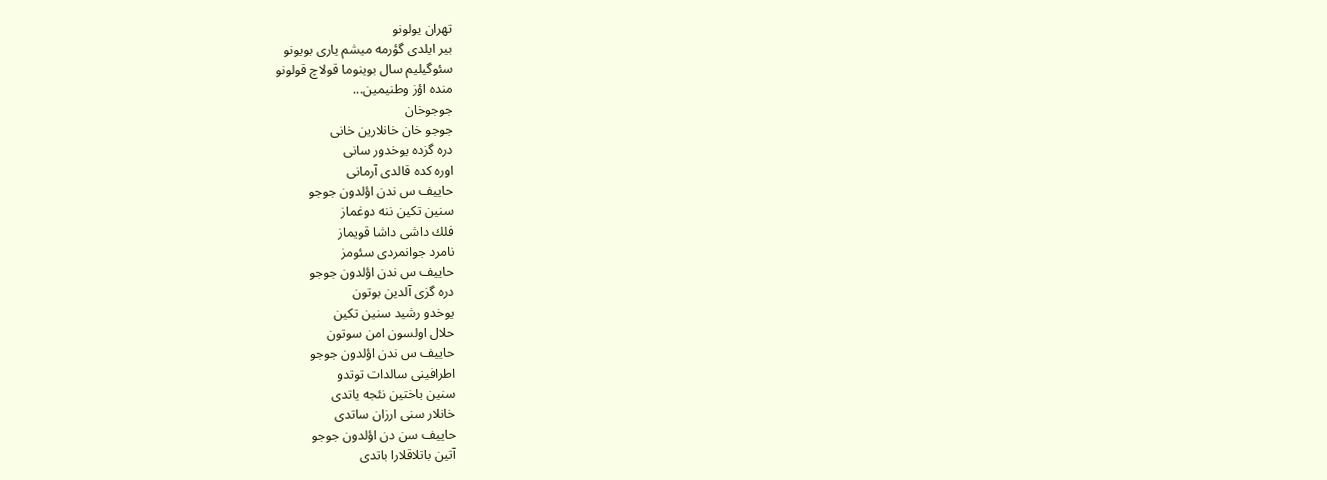تهران یولونو
بیر ایلدی گؤرمه میشم یاری بویونو
سئوگیلیم سال بوینوما قولاچ قولونو
منده اؤز وطنیمین...
جوجوخان
جوجو خان خانلارین خانی
دره گزده یوخدور سانی
اوره كده قالدی آرمانی
حاییف س ندن اؤلدون جوجو
سنین تكین ننه دوغماز
فلك داشی داشا قویماز
نامرد جوانمردی سئومز
حاییف س ندن اؤلدون جوجو
دره گزی آلدین بوتون
یوخدو رشید سنین تكین
حلال اولسون امن سوتون
حاییف س ندن اؤلدون جوجو
اطرافینی سالدات توتدو
سنین باختین نئجه یاتدی
خانلار سنی ارزان ساتدی
حاییف سن دن اؤلدون جوجو
آتین باتلاقلارا باتدی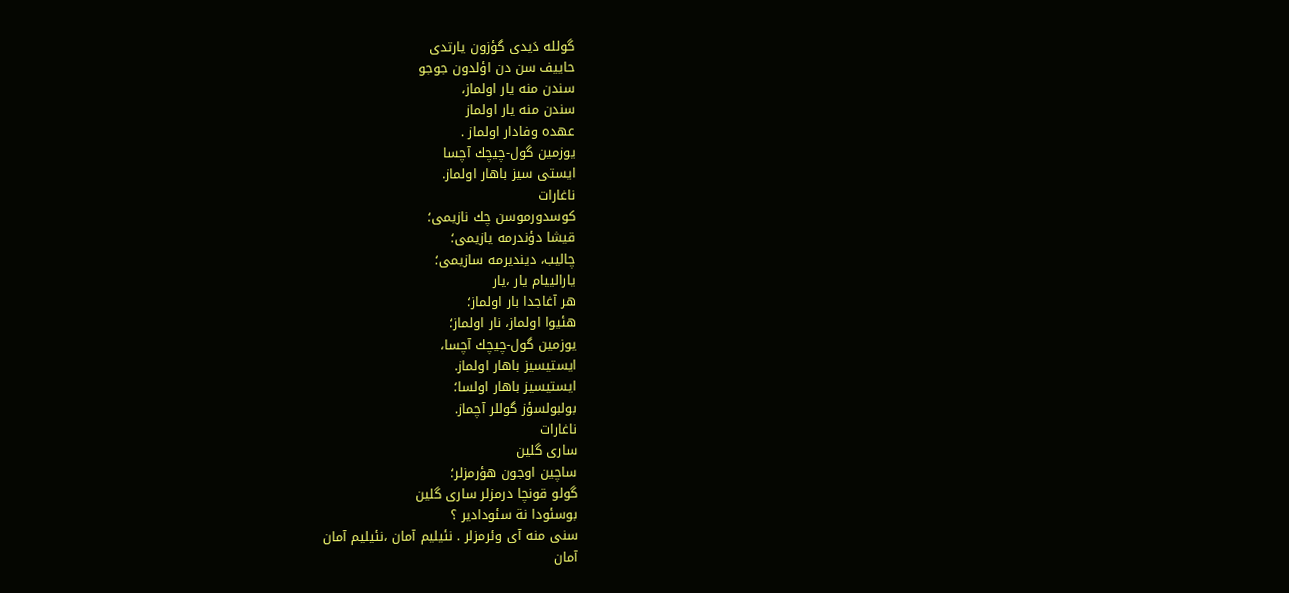گولله دَیدی گؤزون یارتدی
حاییف سن دن اؤلدون جوجو
سندن منه یار اولماز،
سندن منه یار اولماز
عهده وفادار اولماز .
یوزمین گول-چیچك آچسا
ایستی سیز باهار اولماز.
ناغارات
كوسدورموسن چك نازیمی؛
قیشا دؤندرمه یازیمی؛
چالیب، دیندیرمه سازیمی؛
یارالییام یار ،یار
هر آغاجدا بار اولماز؛
هئیوا اولماز، نار اولماز؛
یوزمین گول-چیچك آچسا،
ایستیسیز باهار اولماز.
ایستیسیز باهار اولسا؛
بولبولسؤز گوللر آچماز.
ناغارات
ساری گلین
ساچین اوجون هؤرمزلر؛
گولو قونچا درمزلر ساری گلین
بوسئودا نة سئودادیر ؟
سنی منه آی وئرمزلر . نئیلیم آمان ،نئیلیم آمان
آمان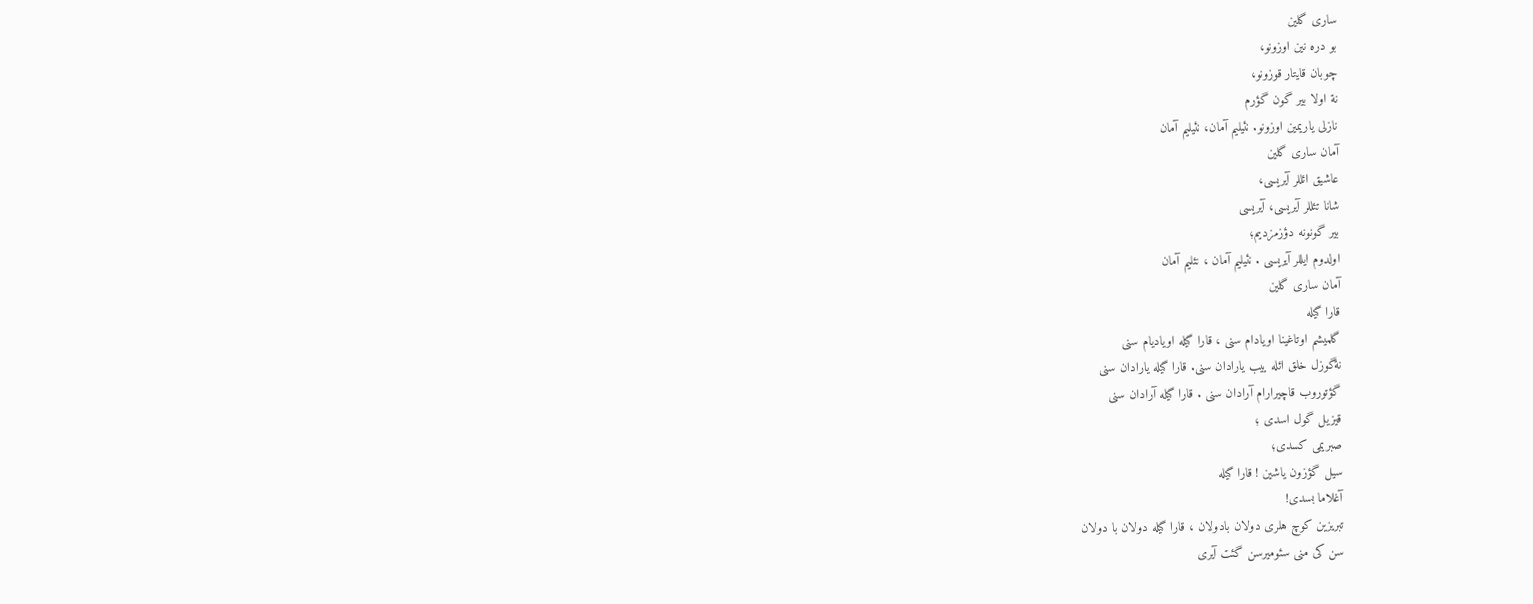ساری گلین
بو دره نین اوزونو،
چوبان قایتار قوزونو،
نة اولا بیر گون گؤرم
نازلی یاریمین اوزونو. نئیلیم آمان، نئیلیم آمان
آمان ساری گلین
عاشیق ائللر آیریسی،
شانا تئللر آیریسی، آیریسی
بیر گونونه دؤزمزدیم؛
اولدوم ایللر آیریسی . نئیلیم آمان ، نئلیم آمان
آمان ساری گلین
قارا گیله
گلمیشم اوتاغینا اویادام سنی ، قارا گیله اویادیام سنی
نةگوزل خلق ائله ییب یارادان سنی. قارا گیله یارادان سنی
گؤتوروب قاچیرارام آرادان سنی . قارا گیله آرادان سنی
قیزیل گول اسدی ؛
صبریمی كسدی؛
سیل گؤزون یاشین ! قارا گیله
آغلاما بسدی!
تبریزین كوچ هلری دولان بادولان ، قارا گیله دولان با دولان
سن كی منی سئومیرسن گئت آیری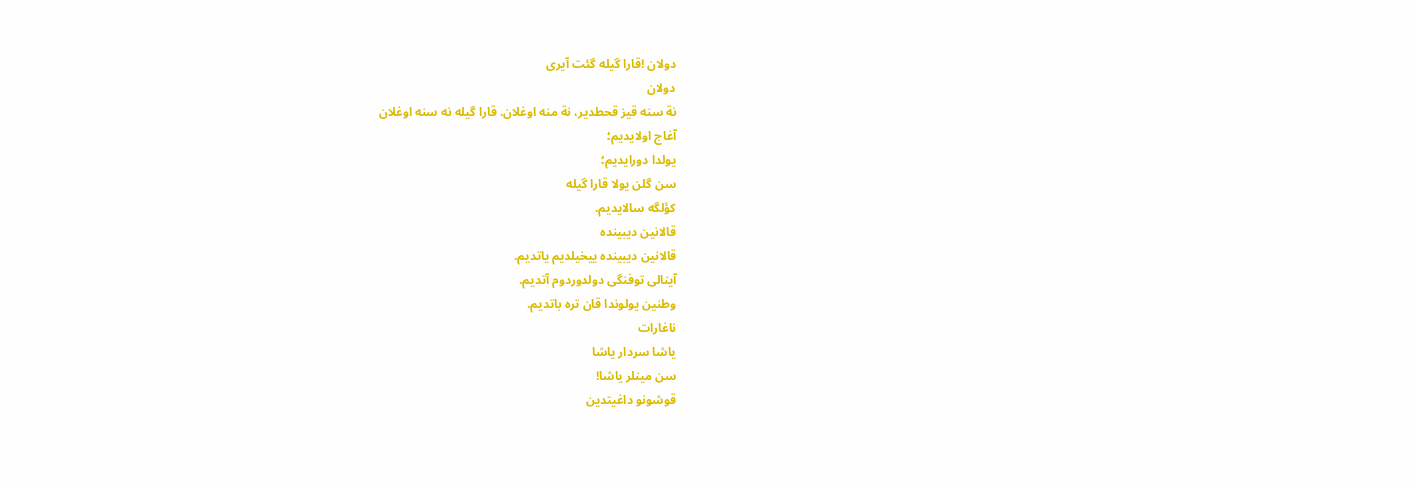دولان !قارا گیله گئت آیری
دولان
نة سنه قیز قحطدیر، نة منه اوغلان. قارا گیله نه سنه اوغلان
آغاج اولایدیم؛
یولدا دورایدیم؛
سن گلن یولا قارا گیله
كؤلگه سالایدیم.
قالانین دیبینده
قالانین دیبینده ییخیلدیم یاتدیم.
آینالی توفنگی دولدوردوم آتدیم.
وطنین یولوندا قان تره باتدیم.
ناغارات
یاشا سردار یاشا
سن مینلر یاشا!
قوشونو داغیتدین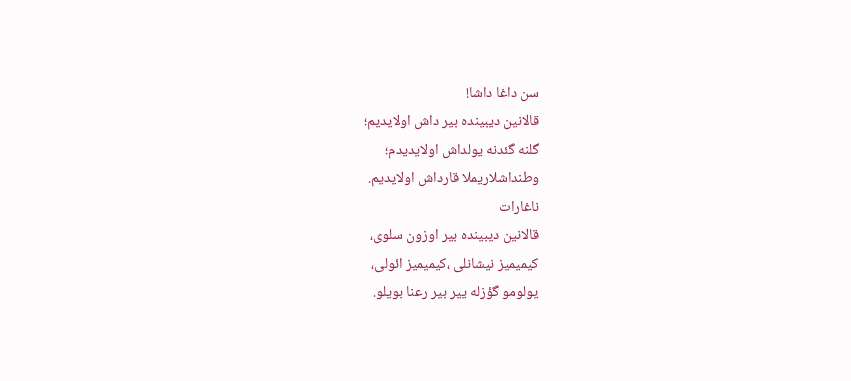سن داغا داشا!
قالانین دیبینده بیر داش اولایدیم؛
گلنه گئدنه یولداش اولایدیدم؛
وطنداشلاریملا قارداش اولایدیم.
ناغارات
قالانین دیبینده بیر اوزون سلوی،
كیمیمیز نیشانلی ،كیمیمیز ائولی،
یولومو گؤزله ییر بیر رعنا بویلو.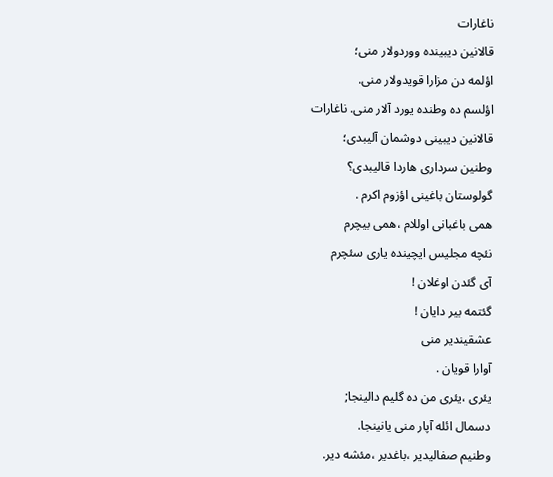ناغارات
قالانین دیبینده ووردولار منی؛
اؤلمه دن مزارا قویدولار منی.
اؤلسم ده وطنده یورد آلار منی. ناغارات
قالانین دیبینی دوشمان آلیبدی؛
وطنین سرداری هاردا قالیبدی؟
گولوستان باغینی اؤزوم اكرم .
همی باغبانی اوللام ،همی بیچرم
نئچه مجلیس ایچینده یاری سئچرم
آی گئدن اوغلان !
گئتمه بیر دایان !
عشقیندیر منی
آوارا قویان .
یئری ،یئری من ده گلیم دالینجا;
دسمال ائله آپار منی یانینجا.
وطنیم صفالیدیر ،باغدیر ،مئشه دیر.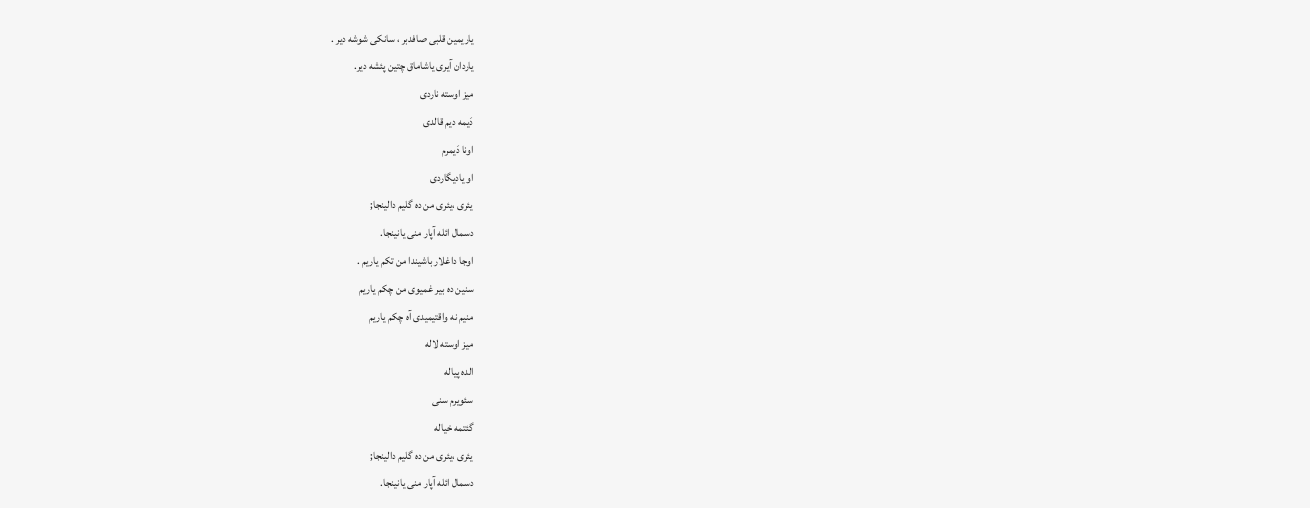یاریمین قلبی صافدبر ، سانكی شوشه دیر .
یاردان آیری یاشاماق چتین پئشه دیر.
میز اوسته ناردی
دَیمه دیم قالدی
اونا دَیمرم
او یادیگاردی
یئری ،یئری من ده گلیم دالینجا;
دسمال ائله آپار منی یانینجا.
اوجا داغلار باشیندا من تكم یاریم .
سنین ده بیر غمیوی من چكم یاریم
منیم نه واقتیمیدی آه چكم یاریم
میز اوسته لاله
الده پیاله
سئویرم سنی
گئتمه خیاله
یئری ،یئری من ده گلیم دالینجا;
دسمال ائله آپار منی یانینجا.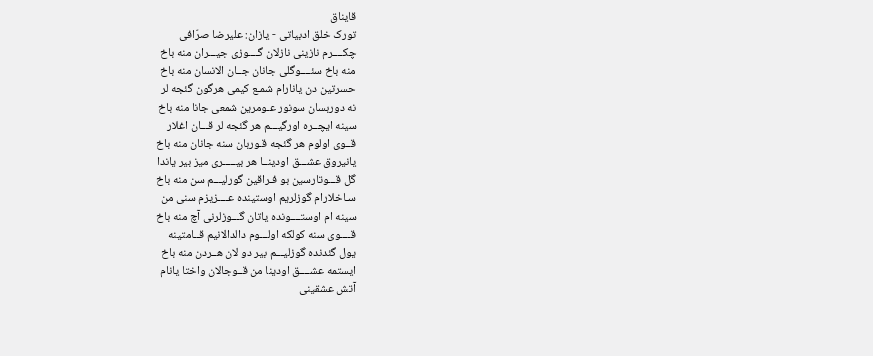قایناق
تورک خلق ادبیاتی - یازان: علیرضا صرّافی
چکــــرم نازینی نازلان گــــوزی جیـــران منه باخ
منه باخ سئــــوگلی جانان جــان الانسان منه باخ
حسرتین دن یانارام شمـع کیمی هرگون گئجه لر
نه دوربسان سونور عـومرین شمعی جانا منه باخ
سینه ایچــره اورگیـــم هر گئجه لر قـــان اغلار
قــوی اولوم هر گئجه قـوربان سنه جانان منه باخ
یانیروق عشـــق اودینــا هر بیـــــری میز بیر یاندا
گل قـــوتارسین بو فـراقین گورلیـــم سن منه باخ
سـاخلارام گوزلریم اوستینده عــــزیزم سنی من
سینه ام اوستــــونده یاتان گـــوزلرنی آچ منه باخ
قــــوی سنه کولکه اولـــوم دالدالانیم قــامتینه
یول گئدنده گوزلیـــم بیر دو لان هــردن منه باخ
ایستمه عشــــق اودینا من قــوجالان واختا یانام
آتش عشقینی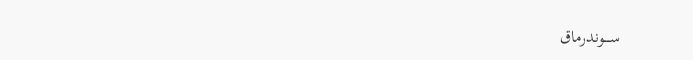ســــوندرماق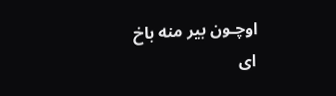اوچـون بیر منه باخ
ای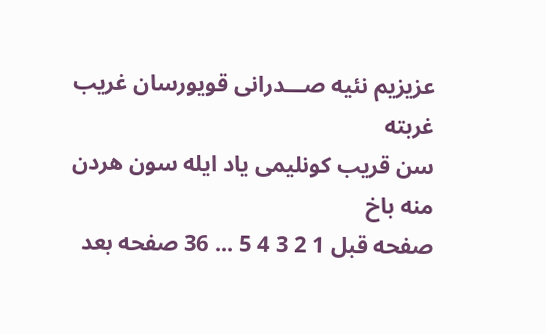عزیزیم نئیه صـــدرانی قویورسان غریب غربته
سن قریب کونلیمی یاد ایله سون هردن منه باخ
صفحه قبل 1 2 3 4 5 ... 36 صفحه بعد